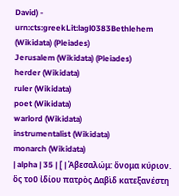David) - urn:cts:greekLit:lagl0383Bethlehem (Wikidata) (Pleiades)
Jerusalem (Wikidata) (Pleiades)
herder (Wikidata)
ruler (Wikidata)
poet (Wikidata)
warlord (Wikidata)
instrumentalist (Wikidata)
monarch (Wikidata)
| alpha | 35 | [ | Ἀβεσαλώμ: ὄνομα κύριον. ὃς τοῦ ἰδίου πατρὸς Δαβὶδ κατεξανέστη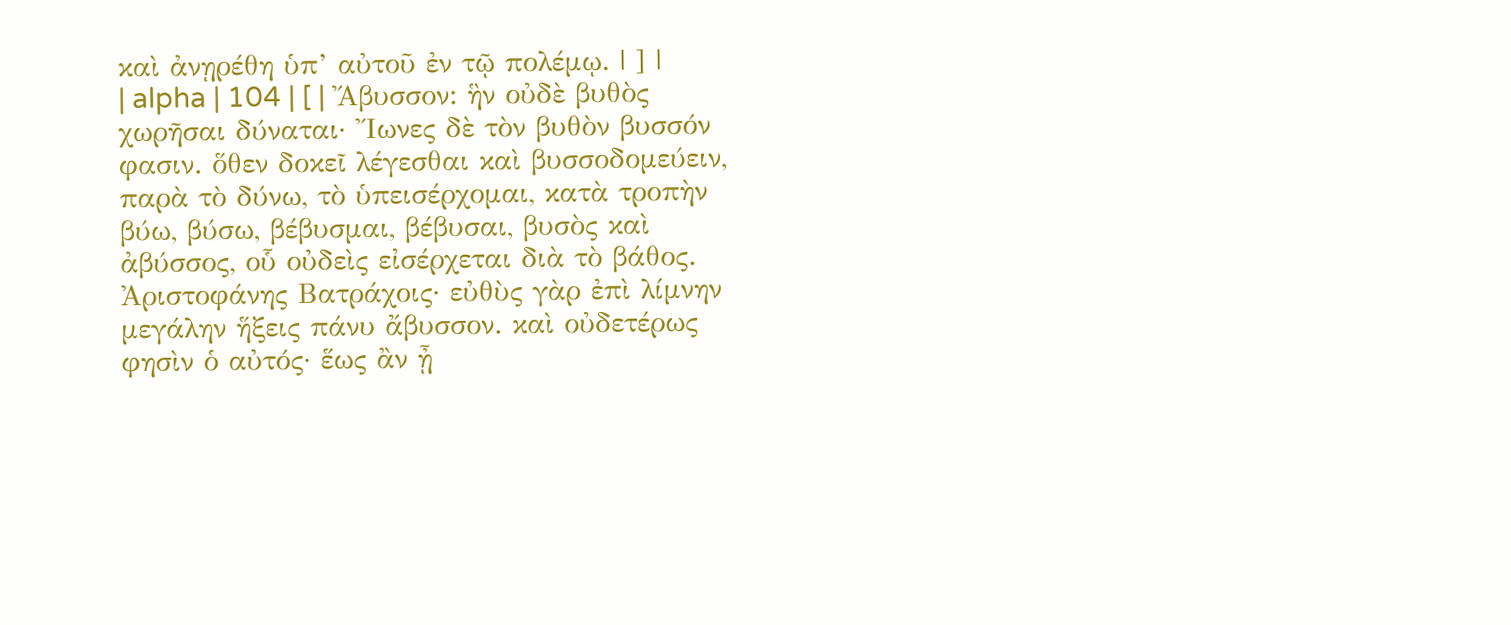καὶ ἀνῃρέθη ὑπ’ αὐτοῦ ἐν τῷ πολέμῳ. | ] |
| alpha | 104 | [ | Ἄβυσσον: ἣν οὐδὲ βυθὸς χωρῆσαι δύναται· Ἴωνες δὲ τὸν βυθὸν βυσσόν φασιν. ὅθεν δοκεῖ λέγεσθαι καὶ βυσσοδομεύειν, παρὰ τὸ δύνω, τὸ ὑπεισέρχομαι, κατὰ τροπὴν βύω, βύσω, βέβυσμαι, βέβυσαι, βυσὸς καὶ ἀβύσσος, οὗ οὐδεὶς εἰσέρχεται διὰ τὸ βάθος. Ἀριστοφάνης Βατράχοις· εὐθὺς γὰρ ἐπὶ λίμνην μεγάλην ἥξεις πάνυ ἄβυσσον. καὶ οὐδετέρως φησὶν ὁ αὐτός· ἕως ἂν ᾖ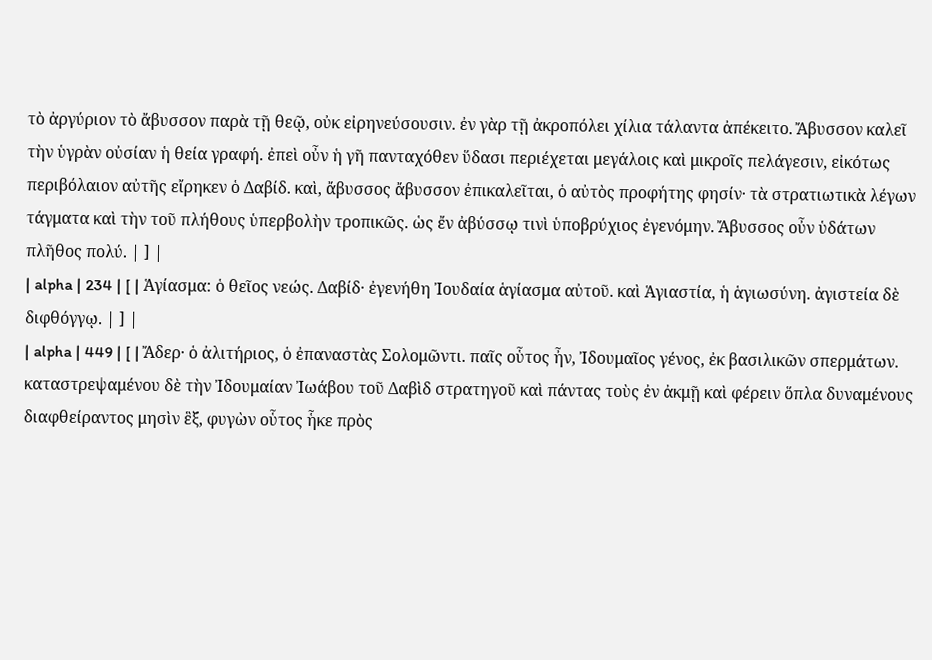τὸ ἀργύριον τὸ ἄβυσσον παρὰ τῇ θεῷ, οὐκ εἰρηνεύσουσιν. ἐν γὰρ τῇ ἀκροπόλει χίλια τάλαντα ἀπέκειτο. Ἄβυσσον καλεῖ τὴν ὑγρὰν οὐσίαν ἡ θεία γραφή. ἐπεὶ οὖν ἡ γῆ πανταχόθεν ὕδασι περιέχεται μεγάλοις καὶ μικροῖς πελάγεσιν, εἰκότως περιβόλαιον αὐτῆς εἴρηκεν ὁ Δαβίδ. καὶ, ἄβυσσος ἄβυσσον ἐπικαλεῖται, ὁ αὐτὸς προφήτης φησίν· τὰ στρατιωτικὰ λέγων τάγματα καὶ τὴν τοῦ πλήθους ὑπερβολὴν τροπικῶς. ὡς ἔν ἀβύσσῳ τινὶ ὑποβρύχιος ἐγενόμην. Ἄβυσσος οὖν ὑδάτων πλῆθος πολύ. | ] |
| alpha | 234 | [ | Ἁγίασμα: ὁ θεῖος νεώς. Δαβίδ· ἐγενήθη Ἰουδαία ἁγίασμα αὐτοῦ. καὶ Ἁγιαστία, ἡ ἁγιωσύνη. ἀγιστεία δὲ διφθόγγῳ. | ] |
| alpha | 449 | [ | Ἄδερ· ὁ ἀλιτήριος, ὁ ἐπαναστὰς Σολομῶντι. παῖς οὗτος ἦν, Ἰδουμαῖος γένος, ἐκ βασιλικῶν σπερμάτων. καταστρεψαμένου δὲ τὴν Ἰδουμαίαν Ἰωάβου τοῦ Δαβὶδ στρατηγοῦ καὶ πάντας τοὺς ἐν ἀκμῇ καὶ φέρειν ὅπλα δυναμένους διαφθείραντος μησὶν ἓξ, φυγὼν οὗτος ἧκε πρὸς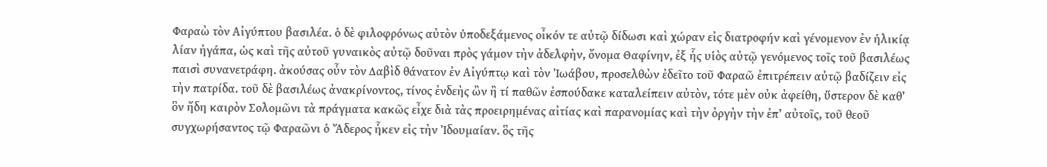Φαραὼ τὸν Αἰγύπτου βασιλέα. ὁ δὲ φιλοφρόνως αὐτὸν ὑποδεξάμενος οἶκόν τε αὐτῷ δίδωσι καὶ χώραν εἰς διατροφήν καὶ γένομενον ἐν ἡλικίᾳ λίαν ἠγάπα, ὡς καὶ τῆς αὐτοῦ γυναικὸς αὐτῷ δοῦναι πρὸς γάμον τὴν ἀδελφὴν, ὄνομα Θαφίνην, ἐξ ἧς υἱὸς αὐτῷ γενόμενος τοῖς τοῦ βασιλέως παισὶ συνανετράφη. ἀκούσας οὖν τὸν Δαβὶδ θάνατον ἐν Αἰγύπτῳ καὶ τὸν Ἰωάβου, προσελθὼν ἐδεῖτο τοῦ Φαραῶ ἐπιτρέπειν αὐτῷ βαδίζειν εἰς τὴν πατρίδα. τοῦ δὲ βασιλέως ἀνακρίνοντος, τίνος ἐνδεὴς ὢν ἢ τί παθῶν ἐσπούδακε καταλείπειν αὐτὸν, τότε μὲν οὐκ ἀφείθη, ὕστερον δὲ καθ’ ὃν ἤδη καιρὸν Σολομῶνι τὰ πράγματα κακῶς εἶχε διὰ τὰς προειρημένας αἰτίας καὶ παρανομίας καὶ τὴν ὀργὴν τὴν ἐπ’ αὐτοῖς, τοῦ θεοῦ συγχωρήσαντος τῷ Φαραῶνι ὁ Ἄδερος ἧκεν εἰς τὴν Ἰδουμαίαν. ὃς τῆς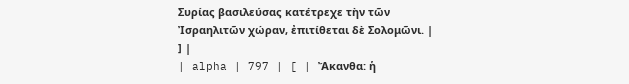Συρίας βασιλεύσας κατέτρεχε τὴν τῶν Ἰσραηλιτῶν χώραν, ἐπιτίθεται δὲ Σολομῶνι. | ] |
| alpha | 797 | [ | Ἄκανθα: ἡ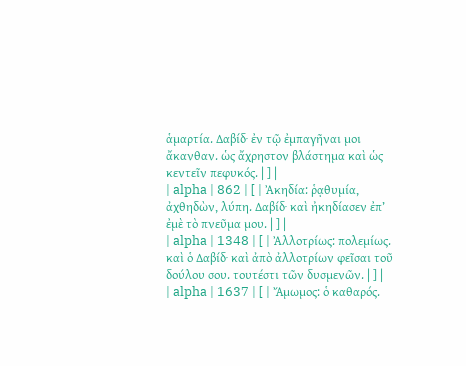ἁμαρτία. Δαβίδ· ἐν τῷ ἐμπαγῆναι μοι ἄκανθαν. ὡς ἄχρηστον βλάστημα καὶ ὡς κεντεῖν πεφυκός. | ] |
| alpha | 862 | [ | Ἀκηδία: ῥᾳθυμία, ἀχθηδὼν, λύπη. Δαβίδ· καὶ ἠκηδίασεν ἐπ’ ἐμὲ τὸ πνεῦμα μου. | ] |
| alpha | 1348 | [ | Ἀλλοτρίως: πολεμίως. καὶ ὁ Δαβίδ· καὶ ἀπὸ ἀλλοτρίων φεῖσαι τοῦ δούλου σου. τουτέστι τῶν δυσμενῶν. | ] |
| alpha | 1637 | [ | Ἄμωμος: ὁ καθαρός.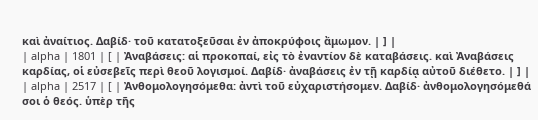καὶ ἀναίτιος. Δαβίδ· τοῦ κατατοξεῦσαι ἐν ἀποκρύφοις ἄμωμον. | ] |
| alpha | 1801 | [ | Ἀναβάσεις: αἱ προκοπαί, εἰς τὸ ἐναντίον δὲ καταβάσεις. καὶ Ἀναβάσεις καρδίας, οἱ εὐσεβεῖς περὶ θεοῦ λογισμοί. Δαβίδ· ἀναβάσεις ἐν τῇ καρδίᾳ αὐτοῦ διέθετο. | ] |
| alpha | 2517 | [ | Ἀνθομολογησόμεθα: ἀντὶ τοῦ εὐχαριστήσομεν. Δαβίδ· ἀνθομολογησόμεθά σοι ὁ θεός. ὑπὲρ τῆς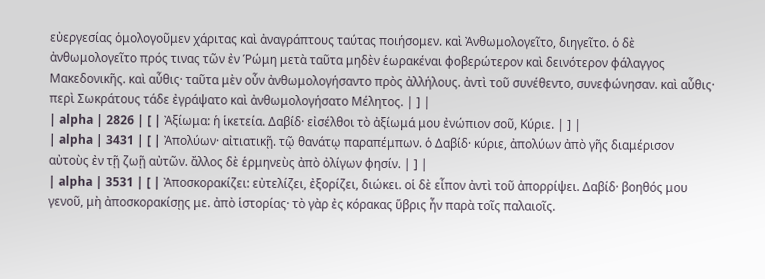εὐεργεσίας ὁμολογοῦμεν χάριτας καὶ ἀναγράπτους ταύτας ποιήσομεν. καὶ Ἀνθωμολογεῖτο, διηγεῖτο. ὁ δὲ ἀνθωμολογεῖτο πρός τινας τῶν ἐν Ῥώμη μετὰ ταῦτα μηδὲν ἑωρακέναι φοβερώτερον καὶ δεινότερον φάλαγγος Μακεδονικῆς. καὶ αὖθις· ταῦτα μὲν οὖν ἀνθωμολογήσαντο πρὸς ἀλλήλους. ἀντὶ τοῦ συνέθεντο, συνεφώνησαν. καὶ αὖθις· περὶ Σωκράτους τάδε ἐγράψατο καὶ ἀνθωμολογήσατο Μέλητος. | ] |
| alpha | 2826 | [ | Ἀξίωμα: ἡ ἱκετεία. Δαβίδ· εἰσέλθοι τὸ ἀξίωμά μου ἐνώπιον σοῦ, Kύριε. | ] |
| alpha | 3431 | [ | Ἀπολύων· αἰτιατικῇ. τῷ θανάτῳ παραπέμπων. ὁ Δαβίδ· κύριε, ἀπολύων ἀπὸ γῆς διαμέρισον αὐτοὺς ἐν τῇ ζωῇ αὐτῶν. ἄλλος δὲ ἑρμηνεὺς ἀπὸ ὀλίγων φησίν. | ] |
| alpha | 3531 | [ | Ἀποσκορακίζει: εὐτελίζει, ἐξορίζει, διώκει. οἱ δὲ εἶπον ἀντὶ τοῦ ἀπορρίψει. Δαβίδ· βοηθός μου γενοῦ, μὴ ἀποσκορακίσῃς με. ἀπὸ ἱστορίας· τὸ γὰρ ἐς κόρακας ὕβρις ἦν παρὰ τοῖς παλαιοῖς.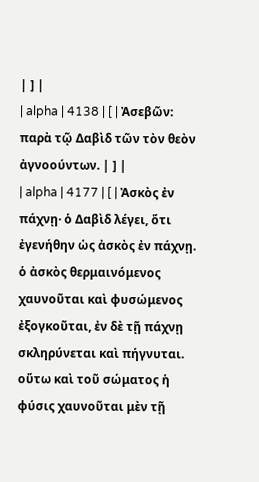| ] |
| alpha | 4138 | [ | Ἀσεβῶν: παρὰ τῷ Δαβὶδ τῶν τὸν θεὸν ἀγνοούντων. | ] |
| alpha | 4177 | [ | Ἀσκὸς ἐν πάχνῃ· ὁ Δαβὶδ λέγει, ὅτι ἐγενήθην ὡς ἀσκὸς ἐν πάχνῃ. ὁ ἀσκὸς θερμαινόμενος χαυνοῦται καὶ φυσώμενος ἐξογκοῦται, ἐν δὲ τῇ πάχνῃ σκληρύνεται καὶ πήγνυται. οὕτω καὶ τοῦ σώματος ἡ φύσις χαυνοῦται μὲν τῇ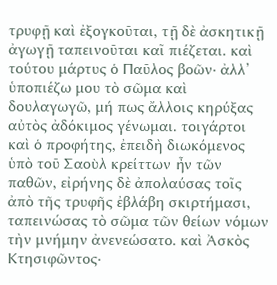τρυφῇ καὶ ἐξογκοῦται, τῇ δὲ ἀσκητικῇ ἀγωγῇ ταπεινοῦται καῖ πιέζεται. καὶ τούτου μάρτυς ὁ Παῦλος βοῶν· ἀλλ’ ὑποπιέζω μου τὸ σῶμα καὶ δουλαγωγῶ, μή πως ἄλλοις κηρύξας αὐτὸς ἀδόκιμος γένωμαι. τοιγάρτοι καὶ ὁ προφήτης, ἐπειδὴ διωκόμενος ὑπὸ τοῦ Σαοὺλ κρείττων ἦν τῶν παθῶν, εἰρήνης δὲ ἀπολαύσας τοῖς ἀπὸ τῆς τρυφῆς ἐβλάβη σκιρτήμασι, ταπεινώσας τὸ σῶμα τῶν θείων νόμων τὴν μνήμην ἀνενεώσατο. καὶ Ἀσκὸς Κτησιφῶντος·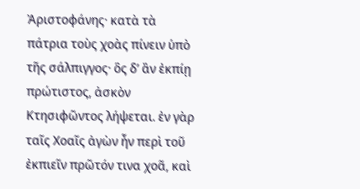Ἀριστοφάνης· κατὰ τὰ πάτρια τοὺς χοὰς πίνειν ὑπὸ τῆς σάλπιγγος· ὃς δ’ ἂν ἐκπίῃ πρώτιστος, ἀσκὸν Κτησιφῶντος λήψεται. ἐν γὰρ ταῖς Χοαῖς ἀγὼν ἦν περὶ τοῦ ἐκπιεῖν πρῶτόν τινα χοᾶ, καὶ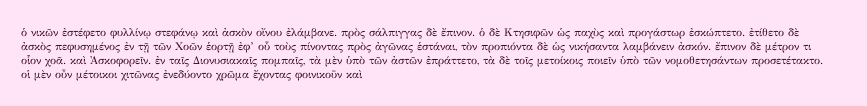ὁ νικῶν ἐστέφετο φυλλίνῳ στεφάνῳ καὶ ἀσκὸν οἴνου ἐλάμβανε. πρὸς σάλπιγγας δὲ ἔπινον. ὁ δὲ Κτησιφῶν ὡς παχὺς καὶ προγάστωρ ἐσκώπτετο. ἐτίθετο δὲ ἀσκὸς πεφυσημένος ἐν τῇ τῶν Χοῶν ἑορτῇ ἐφ’ οὗ τοὺς πίνοντας πρὸς ἀγῶνας ἑστάναι, τὸν προπιόντα δὲ ὡς νικήσαντα λαμβάνειν ἀσκόν. ἔπινον δὲ μέτρον τι οἷον χοᾶ. καὶ Ἀσκοφορεῖν. ἐν ταῖς Διονυσιακαῖς πομπαῖς, τὰ μὲν ὑπὸ τῶν ἀστῶν ἐπράττετο, τὰ δὲ τοῖς μετοίκοις ποιεῖν ὑπὸ τῶν νομοθετησάντων προσετέτακτο. οἱ μὲν οὖν μέτοικοι χιτῶνας ἐνεδύοντο χρῶμα ἔχοντας φοινικοῦν καὶ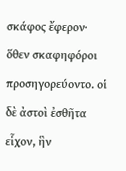σκάφος ἔφερον· ὅθεν σκαφηφόροι προσηγορεύοντο. οἱ δὲ ἀστοὶ ἐσθῆτα εἷχον, ἣν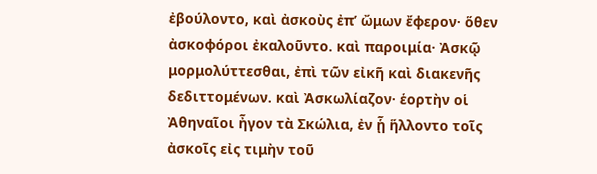ἐβούλοντο, καὶ ἀσκοὺς ἐπ’ ὤμων ἔφερον· ὅθεν ἀσκοφόροι ἐκαλοῦντο. καὶ παροιμία· Ἀσκῷ μορμολύττεσθαι, ἐπὶ τῶν εἰκῆ καὶ διακενῆς δεδιττομένων. καὶ Ἀσκωλίαζον· ἑορτὴν οἱ Ἀθηναῖοι ἦγον τὰ Σκώλια, ἐν ᾗ ἥλλοντο τοῖς ἀσκοῖς εἰς τιμὴν τοῦ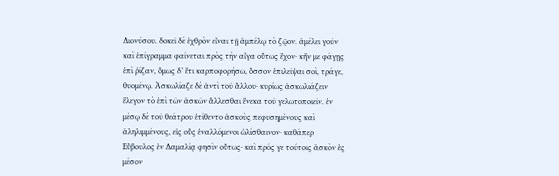Διονύσου. δοκεῖ δὲ ἐχθρὸν εἶναι τῇ ἀμπέλῳ τὸ ζῷον. ἀμέλει γοῦν καὶ ἐπίγραμμα φαίνεται πρὸς τὴν αἶγα οὕτως ἔχον· κἤν με φάγῃς ἐπὶ ῥίζαν, ὅμως δ’ ἔτι καρποφορήσω, ὅσσον ἐπιλεῖψαι σοὶ, τράγε, θυομένῳ. Ἀσκωλίαζε δὲ ἀντὶ τοῦ ἅλλου· κυρίως ἀσκωλιάζειν ἔλεγον τὸ ἐπὶ τῶν ἀσκῶν ἅλλεσθαι ἕνεκα τοῦ γελωτοποιεῖν. ἐν μέσῳ δὲ τοῦ θεάτρου ἐτίθεντο ἀσκοὺς πεφυσημένους καὶ ἀληλιμμένους, εἰς οὓς ἐναλλόμενοι ὠλίσθαινον· καθάπερ Εὔβουλος ἐν Δαμαλίᾳ φησὶν οὕτως· καὶ πρός γε τούτοις ἀσκὸν ἐς μέσον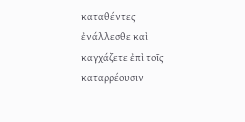καταθέντες ἐνάλλεσθε καὶ καγχάζετε ἐπὶ τοῖς καταρρέουσιν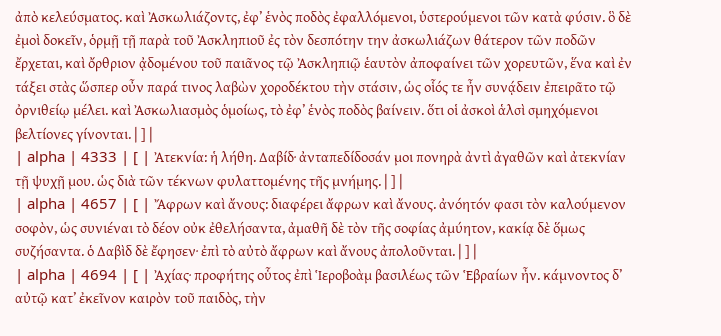ἀπὸ κελεύσματος. καὶ Ἀσκωλιάζοντς, ἐφ’ ἑνὸς ποδὸς ἐφαλλόμενοι, ὑστερούμενοι τῶν κατὰ φύσιν. ὃ δὲ ἐμοὶ δοκεῖν, ὁρμῇ τῇ παρὰ τοῦ Ἀσκληπιοῦ ἐς τὸν δεσπότην την ἀσκωλιάζων θάτερον τῶν ποδῶν ἔρχεται, καὶ ὄρθριον ᾀδομένου τοῦ παιᾶνος τῷ Ἀσκληπιῷ ἑαυτὸν ἀποφαίνει τῶν χορευτῶν, ἕνα καὶ ἐν τάξει στὰς ὥσπερ οὖν παρά τινος λαβὼν χοροδέκτου τὴν στάσιν, ὡς οἷός τε ἦν συνᾴδειν ἐπειρᾶτο τῷ ὀρνιθείῳ μέλει. καὶ Ἀσκωλιασμὸς ὁμοίως, τὸ ἐφ’ ἑνὸς ποδὸς βαίνειν. ὅτι οἱ ἀσκοὶ ἁλσὶ σμηχόμενοι βελτίονες γίνονται. | ] |
| alpha | 4333 | [ | Ἀτεκνία: ἡ λήθη. Δαβίδ· ἀνταπεδίδοσάν μοι πονηρὰ ἀντὶ ἀγαθῶν καὶ ἀτεκνίαν τῇ ψυχῇ μου. ὡς διὰ τῶν τέκνων φυλαττομένης τῆς μνήμης. | ] |
| alpha | 4657 | [ | Ἄφρων καὶ ἄνους: διαφέρει ἄφρων καὶ ἄνους. ἀνόητόν φασι τὸν καλούμενον σοφὸν, ὡς συνιέναι τὸ δέον οὐκ ἐθελήσαντα, ἀμαθῆ δὲ τὸν τῆς σοφίας ἀμύητον, κακίᾳ δὲ ὅμως συζήσαντα. ὁ Δαβὶδ δὲ ἔφησεν· ἐπὶ τὸ αὐτὸ ἄφρων καὶ ἄνους ἀπολοῦνται. | ] |
| alpha | 4694 | [ | Ἀχίας· προφήτης οὗτος ἐπὶ Ἱεροβοὰμ βασιλέως τῶν Ἑβραίων ἦν. κάμνοντος δ’ αὐτῷ κατ’ ἐκεῖνον καιρὸν τοῦ παιδὸς, τὴν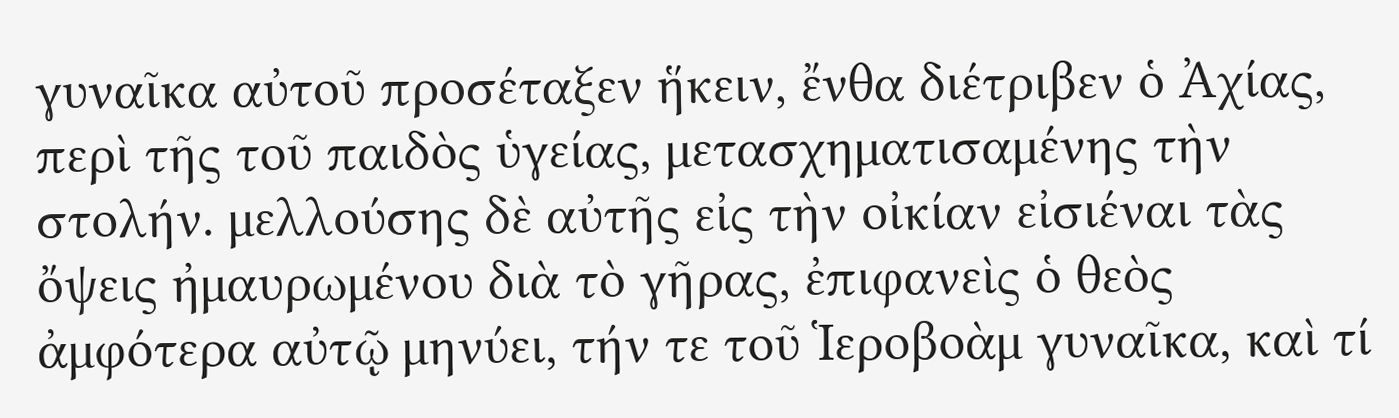γυναῖκα αὐτοῦ προσέταξεν ἥκειν, ἔνθα διέτριβεν ὁ Ἀχίας, περὶ τῆς τοῦ παιδὸς ὑγείας, μετασχηματισαμένης τὴν στολήν. μελλούσης δὲ αὐτῆς εἰς τὴν οἰκίαν εἰσιέναι τὰς ὄψεις ἠμαυρωμένου διὰ τὸ γῆρας, ἐπιφανεὶς ὁ θεὸς ἀμφότερα αὐτῷ μηνύει, τήν τε τοῦ Ἱεροβοὰμ γυναῖκα, καὶ τί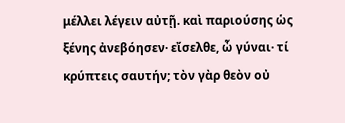μέλλει λέγειν αὐτῇ. καὶ παριούσης ὡς ξένης ἀνεβόησεν· εἴσελθε, ὦ γύναι· τί κρύπτεις σαυτήν; τὸν γὰρ θεὸν οὐ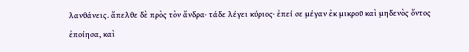λανθάνεις. ἄπελθε δὲ πρὸς τὸν ἄνδρα· τάδε λέγει κύριος· ἐπεί σε μέγαν ἐκ μικροῦ καὶ μηδενὸς ὄντος ἐποίησα, καὶ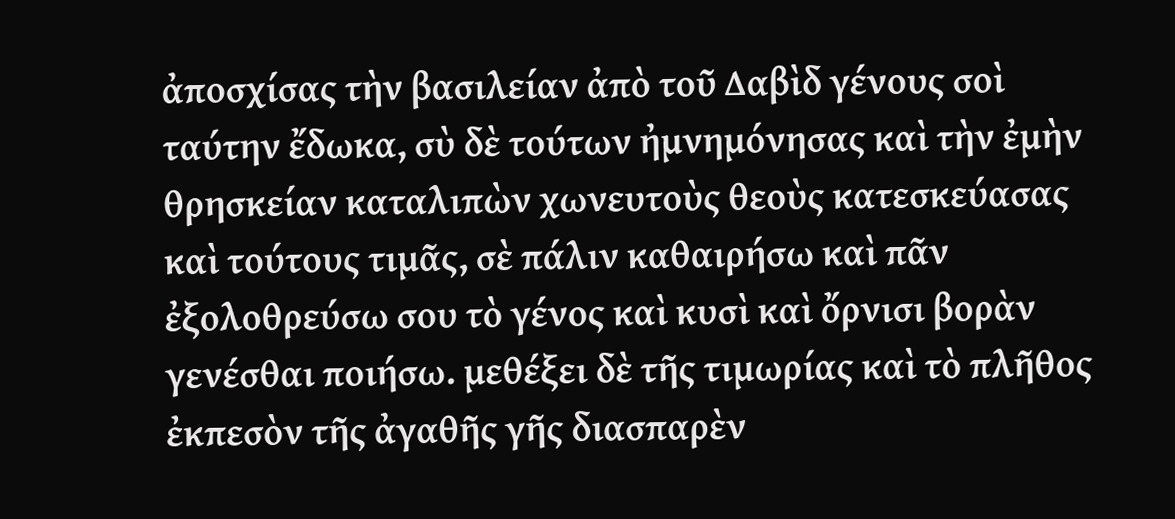ἀποσχίσας τὴν βασιλείαν ἀπὸ τοῦ Δαβὶδ γένους σοὶ ταύτην ἔδωκα, σὺ δὲ τούτων ἠμνημόνησας καὶ τὴν ἐμὴν θρησκείαν καταλιπὼν χωνευτοὺς θεοὺς κατεσκεύασας καὶ τούτους τιμᾶς, σὲ πάλιν καθαιρήσω καὶ πᾶν ἐξολοθρεύσω σου τὸ γένος καὶ κυσὶ καὶ ὄρνισι βορὰν γενέσθαι ποιήσω. μεθέξει δὲ τῆς τιμωρίας καὶ τὸ πλῆθος ἐκπεσὸν τῆς ἀγαθῆς γῆς διασπαρὲν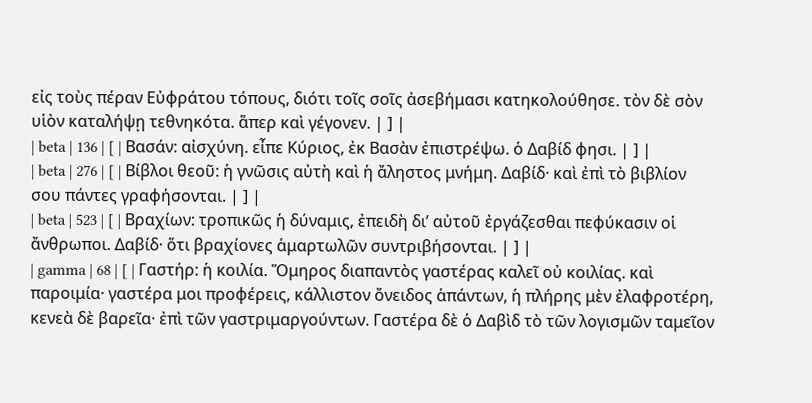εἰς τοὺς πέραν Εὐφράτου τόπους, διότι τοῖς σοῖς ἀσεβήμασι κατηκολούθησε. τὸν δὲ σὸν υἱὸν καταλήψῃ τεθνηκότα. ἅπερ καὶ γέγονεν. | ] |
| beta | 136 | [ | Βασάν: αἰσχύνη. εἶπε Κύριος, ἐκ Βασὰν ἐπιστρέψω. ὁ Δαβίδ φησι. | ] |
| beta | 276 | [ | Βίβλοι θεοῦ: ἡ γνῶσις αὐτὴ καὶ ἡ ἄληστος μνήμη. Δαβίδ· καὶ ἐπὶ τὸ βιβλίον σου πάντες γραφήσονται. | ] |
| beta | 523 | [ | Βραχίων: τροπικῶς ἡ δύναμις, ἐπειδὴ δι’ αὐτοῦ ἐργάζεσθαι πεφύκασιν οἱ ἄνθρωποι. Δαβίδ· ὅτι βραχίονες ἁμαρτωλῶν συντριβήσονται. | ] |
| gamma | 68 | [ | Γαστήρ: ἡ κοιλία. Ὅμηρος διαπαντὸς γαστέρας καλεῖ οὐ κοιλίας. καὶ παροιμία· γαστέρα μοι προφέρεις, κάλλιστον ὄνειδος ἁπάντων, ἡ πλήρης μὲν ἐλαφροτέρη, κενεὰ δὲ βαρεῖα· ἐπὶ τῶν γαστριμαργούντων. Γαστέρα δὲ ὁ Δαβὶδ τὸ τῶν λογισμῶν ταμεῖον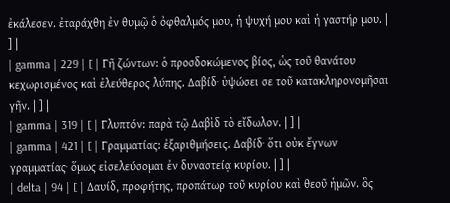ἐκάλεσεν. ἐταράχθη ἐν θυμῷ ὁ ὀφθαλμός μου, ἡ ψυχή μου καὶ ἡ γαστήρ μου. | ] |
| gamma | 229 | [ | Γῆ ζώντων: ὁ προσδοκώμενος βίος, ὡς τοῦ θανάτου κεχωρισμένος καὶ ἐλεύθερος λύπης. Δαβίδ· ὑψώσει σε τοῦ κατακληρονομῆσαι γῆν. | ] |
| gamma | 319 | [ | Γλυπτόν: παρὰ τῷ Δαβὶδ τὸ εἴδωλον. | ] |
| gamma | 421 | [ | Γραμματίας: ἐξαριθμήσεις. Δαβίδ· ὅτι οὐκ ἔγνων γραμματίας· ὅμως εἰσελεύσομαι ἐν δυναστείᾳ κυρίου. | ] |
| delta | 94 | [ | Δαυίδ, προφήτης, προπάτωρ τοῦ κυρίου καὶ θεοῦ ἡμῶν. ὃς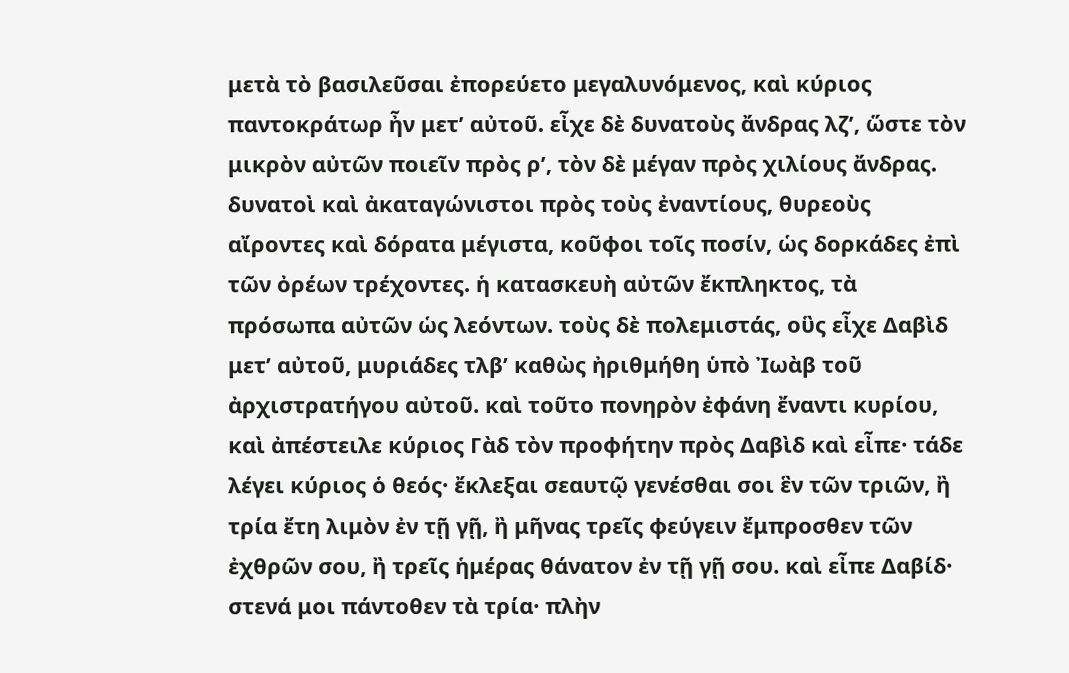μετὰ τὸ βασιλεῦσαι ἐπορεύετο μεγαλυνόμενος, καὶ κύριος παντοκράτωρ ἦν μετ’ αὐτοῦ. εἶχε δὲ δυνατοὺς ἄνδρας λζʹ, ὥστε τὸν μικρὸν αὐτῶν ποιεῖν πρὸς ρʹ, τὸν δὲ μέγαν πρὸς χιλίους ἄνδρας. δυνατοὶ καὶ ἀκαταγώνιστοι πρὸς τοὺς ἐναντίους, θυρεοὺς αἴροντες καὶ δόρατα μέγιστα, κοῦφοι τοῖς ποσίν, ὡς δορκάδες ἐπὶ τῶν ὀρέων τρέχοντες. ἡ κατασκευὴ αὐτῶν ἔκπληκτος, τὰ πρόσωπα αὐτῶν ὡς λεόντων. τοὺς δὲ πολεμιστάς, οὓς εἶχε Δαβὶδ μετ’ αὐτοῦ, μυριάδες τλβʹ καθὼς ἠριθμήθη ὑπὸ Ἰωὰβ τοῦ ἀρχιστρατήγου αὐτοῦ. καὶ τοῦτο πονηρὸν ἐφάνη ἔναντι κυρίου, καὶ ἀπέστειλε κύριος Γὰδ τὸν προφήτην πρὸς Δαβὶδ καὶ εἶπε· τάδε λέγει κύριος ὁ θεός· ἔκλεξαι σεαυτῷ γενέσθαι σοι ἓν τῶν τριῶν, ἢ τρία ἔτη λιμὸν ἐν τῇ γῇ, ἢ μῆνας τρεῖς φεύγειν ἔμπροσθεν τῶν ἐχθρῶν σου, ἢ τρεῖς ἡμέρας θάνατον ἐν τῇ γῇ σου. καὶ εἶπε Δαβίδ· στενά μοι πάντοθεν τὰ τρία· πλὴν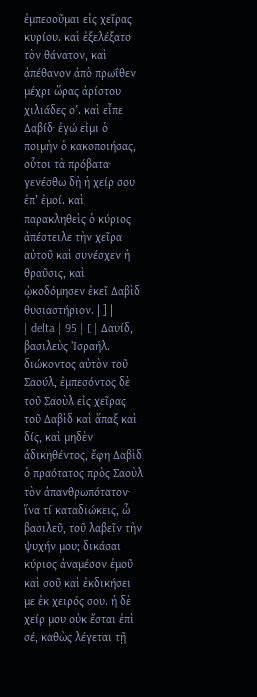ἐμπεσοῦμαι εἰς χεῖρας κυρίου. καὶ ἐξελέξατο τὸν θάνατον, καὶ ἀπέθανον ἀπὸ πρωΐθεν μέχρι ὥρας ἀρίστου χιλιάδες οʹ. καὶ εἶπε Δαβίδ· ἐγώ εἰμι ὁ ποιμὴν ὁ κακοποιήσας, οὗτοι τὰ πρόβατα· γενέσθω δὴ ἡ χείρ σου ἐπ’ ἐμοί. καὶ παρακληθεὶς ὁ κύριος ἀπέστειλε τὴν χεῖρα αὐτοῦ καὶ συνέσχεν ἡ θραῦσις, καὶ ᾠκοδόμησεν ἐκεῖ Δαβὶδ θυσιαστήριον. | ] |
| delta | 95 | [ | Δαυίδ, βασιλεὺς Ἰσραήλ. διώκοντος αὐτὸν τοῦ Σαούλ, ἐμπεσόντος δὲ τοῦ Σαοὺλ εἰς χεῖρας τοῦ Δαβὶδ καὶ ἅπαξ καὶ δίς, καὶ μηδὲν ἀδικηθέντος, ἔφη Δαβὶδ ὁ πραότατος πρὸς Σαοὺλ τὸν ἀπανθρωπότατον· ἵνα τί καταδιώκεις, ὦ βασιλεῦ, τοῦ λαβεῖν τὴν ψυχήν μου; δικάσαι κύριος ἀναμέσον ἐμοῦ καὶ σοῦ καὶ ἐκδικήσει με ἐκ χειρός σου. ἡ δὲ χείρ μου οὐκ ἔσται ἐπὶ σέ, καθὼς λέγεται τῇ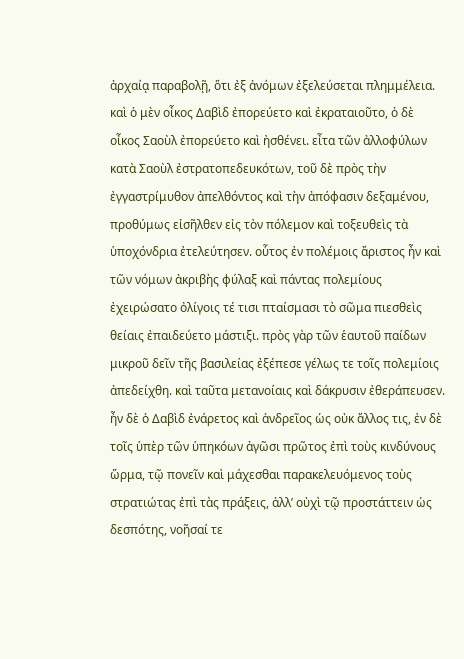ἀρχαίᾳ παραβολῇ, ὅτι ἐξ ἀνόμων ἐξελεύσεται πλημμέλεια. καὶ ὁ μὲν οἶκος Δαβὶδ ἐπορεύετο καὶ ἐκραταιοῦτο, ὁ δὲ οἶκος Σαοὺλ ἐπορεύετο καὶ ἠσθένει. εἶτα τῶν ἀλλοφύλων κατὰ Σαοὺλ ἐστρατοπεδευκότων, τοῦ δὲ πρὸς τὴν ἐγγαστρίμυθον ἀπελθόντος καὶ τὴν ἀπόφασιν δεξαμένου, προθύμως εἰσῆλθεν εἰς τὸν πόλεμον καὶ τοξευθεὶς τὰ ὑποχόνδρια ἐτελεύτησεν. οὗτος ἐν πολέμοις ἄριστος ἦν καὶ τῶν νόμων ἀκριβὴς φύλαξ καὶ πάντας πολεμίους ἐχειρώσατο ὀλίγοις τέ τισι πταίσμασι τὸ σῶμα πιεσθεὶς θείαις ἐπαιδεύετο μάστιξι. πρὸς γὰρ τῶν ἑαυτοῦ παίδων μικροῦ δεῖν τῆς βασιλείας ἐξέπεσε γέλως τε τοῖς πολεμίοις ἀπεδείχθη. καὶ ταῦτα μετανοίαις καὶ δάκρυσιν ἐθεράπευσεν. ἦν δὲ ὁ Δαβὶδ ἐνάρετος καὶ ἀνδρεῖος ὡς οὐκ ἄλλος τις, ἐν δὲ τοῖς ὑπὲρ τῶν ὑπηκόων ἀγῶσι πρῶτος ἐπὶ τοὺς κινδύνους ὥρμα, τῷ πονεῖν καὶ μάχεσθαι παρακελευόμενος τοὺς στρατιώτας ἐπὶ τὰς πράξεις, ἀλλ’ οὐχὶ τῷ προστάττειν ὡς δεσπότης, νοῆσαί τε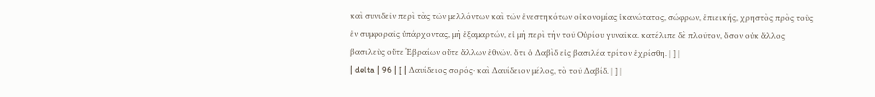καὶ συνιδεῖν περὶ τὰς τῶν μελλόντων καὶ τῶν ἐνεστηκότων οἰκονομίας ἱκανώτατος, σώφρων, ἐπιεικής, χρηστὸς πρὸς τοὺς ἐν συμφοραῖς ὑπάρχοντας, μὴ ἐξαμαρτών, εἰ μὴ περὶ τὴν τοῦ Οὐρίου γυναῖκα. κατέλιπε δὲ πλοῦτον, ὅσον οὐκ ἄλλος βασιλεὺς οὔτε Ἑβραίων οὔτε ἄλλων ἐθνῶν. ὅτι ὁ Δαβὶδ εἰς βασιλέα τρίτον ἐχρίσθη. | ] |
| delta | 96 | [ | Δαυίδειος σορός· καὶ Δαυίδειον μέλος, τὸ τοῦ Δαβίδ. | ] |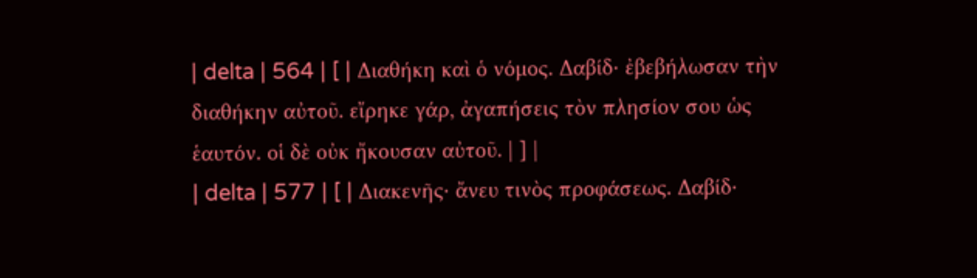| delta | 564 | [ | Διαθήκη καὶ ὁ νόμος. Δαβίδ· ἐβεβήλωσαν τὴν διαθήκην αὐτοῦ. εἴρηκε γάρ, ἀγαπήσεις τὸν πλησίον σου ὡς ἑαυτόν. οἱ δὲ οὐκ ἤκουσαν αὐτοῦ. | ] |
| delta | 577 | [ | Διακενῆς· ἄνευ τινὸς προφάσεως. Δαβίδ·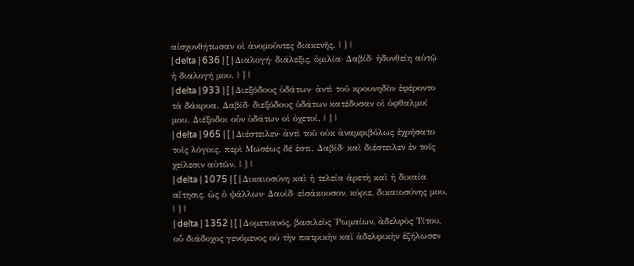αἰσχυνθήτωσαν οἱ ἀνομοῦντες διακενῆς. | ] |
| delta | 636 | [ | Διαλογή· διάλεξις, ὁμιλία· Δαβίδ· ἡδυνθείη αὐτῷ ἡ διαλογή μου. | ] |
| delta | 933 | [ | Διεξόδους ὑδάτων· ἀντὶ τοῦ κρουνηδὸν ἐφέροντο τὰ δάκρυα. Δαβίδ· διεξόδους ὑδάτων κατέδυσαν οἱ ὀφθαλμοί μου. Διέξοδοι οὖν ὑδάτων οἱ ὀχετοί. | ] |
| delta | 965 | [ | Διέστειλεν· ἀντὶ τοῦ οὐκ ἀναμφιβόλως ἐχρήσατο τοῖς λόγοις. περὶ Μωσέως δέ ἐστι. Δαβίδ· καὶ διέστειλεν ἐν τοῖς χείλεσιν αὐτῶν. | ] |
| delta | 1075 | [ | Δικαιοσύνη καὶ ἡ τελεία ἀρετὴ καὶ ἡ δικαία αἴτησις, ὡς ὁ ψάλλων· Δαυίδ· εἰσάκουσον, κύριε, δικαιοσύνης μου. | ] |
| delta | 1352 | [ | Δομετιανός, βασιλεὺς Ῥωμαίων, ἀδελφὸς Τίτου, οὗ διάδοχος γενόμενος οὐ τὴν πατρικὴν καὶ ἀδελφικὴν ἐζήλωσεν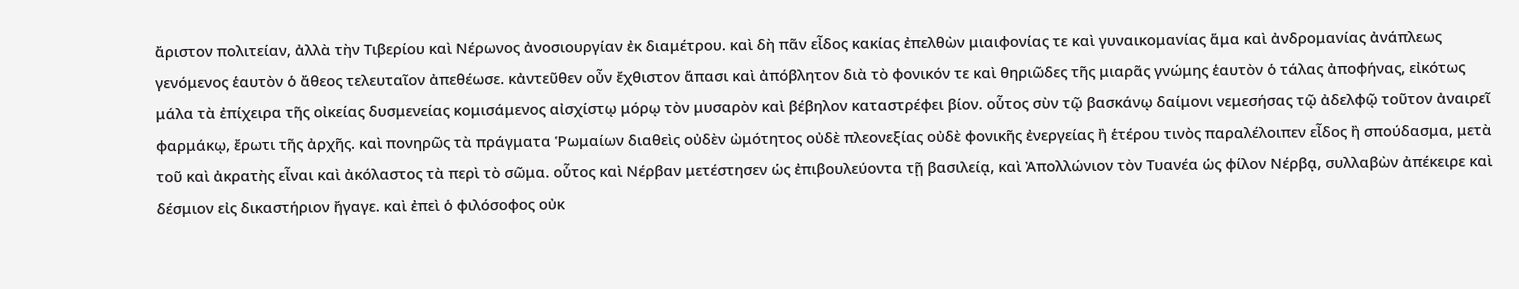ἄριστον πολιτείαν, ἀλλὰ τὴν Τιβερίου καὶ Νέρωνος ἀνοσιουργίαν ἐκ διαμέτρου. καὶ δὴ πᾶν εἶδος κακίας ἐπελθὼν μιαιφονίας τε καὶ γυναικομανίας ἅμα καὶ ἀνδρομανίας ἀνάπλεως γενόμενος ἑαυτὸν ὁ ἄθεος τελευταῖον ἀπεθέωσε. κἀντεῦθεν οὖν ἔχθιστον ἅπασι καὶ ἀπόβλητον διὰ τὸ φονικόν τε καὶ θηριῶδες τῆς μιαρᾶς γνώμης ἑαυτὸν ὁ τάλας ἀποφήνας, εἰκότως μάλα τὰ ἐπίχειρα τῆς οἰκείας δυσμενείας κομισάμενος αἰσχίστῳ μόρῳ τὸν μυσαρὸν καὶ βέβηλον καταστρέφει βίον. οὗτος σὺν τῷ βασκάνῳ δαίμονι νεμεσήσας τῷ ἀδελφῷ τοῦτον ἀναιρεῖ φαρμάκῳ, ἔρωτι τῆς ἀρχῆς. καὶ πονηρῶς τὰ πράγματα Ῥωμαίων διαθεὶς οὐδὲν ὠμότητος οὐδὲ πλεονεξίας οὐδὲ φονικῆς ἐνεργείας ἢ ἑτέρου τινὸς παραλέλοιπεν εἶδος ἢ σπούδασμα, μετὰ τοῦ καὶ ἀκρατὴς εἶναι καὶ ἀκόλαστος τὰ περὶ τὸ σῶμα. οὗτος καὶ Νέρβαν μετέστησεν ὡς ἐπιβουλεύοντα τῇ βασιλείᾳ, καὶ Ἀπολλώνιον τὸν Τυανέα ὡς φίλον Νέρβᾳ, συλλαβὼν ἀπέκειρε καὶ δέσμιον εἰς δικαστήριον ἤγαγε. καὶ ἐπεὶ ὁ φιλόσοφος οὐκ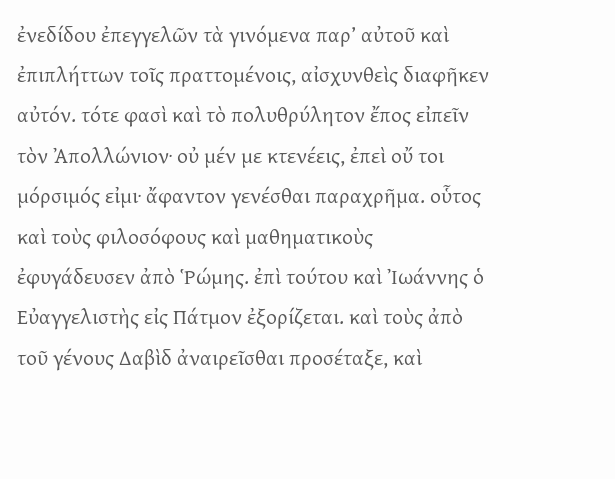ἐνεδίδου ἐπεγγελῶν τὰ γινόμενα παρ’ αὐτοῦ καὶ ἐπιπλήττων τοῖς πραττομένοις, αἰσχυνθεὶς διαφῆκεν αὐτόν. τότε φασὶ καὶ τὸ πολυθρύλητον ἔπος εἰπεῖν τὸν Ἀπολλώνιον· οὐ μέν με κτενέεις, ἐπεὶ οὔ τοι μόρσιμός εἰμι· ἄφαντον γενέσθαι παραχρῆμα. οὗτος καὶ τοὺς φιλοσόφους καὶ μαθηματικοὺς ἐφυγάδευσεν ἀπὸ Ῥώμης. ἐπὶ τούτου καὶ Ἰωάννης ὁ Εὐαγγελιστὴς εἰς Πάτμον ἐξορίζεται. καὶ τοὺς ἀπὸ τοῦ γένους Δαβὶδ ἀναιρεῖσθαι προσέταξε, καὶ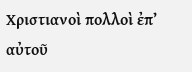Χριστιανοὶ πολλοὶ ἐπ’ αὐτοῦ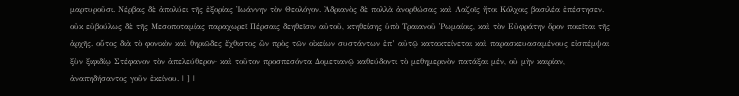μαρτυροῦσι. Νέρβας δὲ ἀπολύει τῆς ἐξορίας Ἰωάννην τὸν Θεολόγον. Ἀδριανὸς δὲ πολλὰ ἀνορθώσας καὶ Λαζοῖς ἤτοι Κόλχοις βασιλέα ἐπέστησεν. οὐκ εὐβούλως δὲ τῆς Μεσοποταμίας παραχωρεῖ Πέρσαις δεηθεῖσιν αὐτοῦ, κτηθείσης ὑπὸ Τραιανοῦ Ῥωμαίοις, καὶ τὸν Εὐφράτην ὅρον ποιεῖται τῆς ἀρχῆς. οὗτος διὰ τὸ φονικὸν καὶ θηριῶδες ἔχθιστος ὢν πρὸς τῶν οἰκείων συστάντων ἐπ’ αὐτῷ κατακτείνεται καὶ παρασκευασαμένους εἰσπέμψαι ξὺν ξιφιδίῳ Στέφανον τὸν ἀπελεύθερον· καὶ τοῦτον προσπεσόντα Δομετιανῷ καθεύδοντι τὸ μεθημερινὸν πατάξαι μέν, οὐ μὴν καιρίαν, ἀναπηδήσαντος γοῦν ἐκείνου. | ] |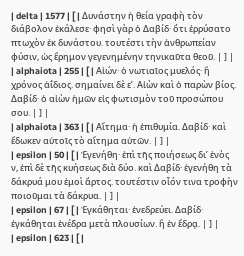| delta | 1577 | [ | Δυνάστην ἡ θεία γραφὴ τὸν διάβολον ἐκάλεσε· φησὶ γὰρ ὁ Δαβίδ· ὅτι ἐρρύσατο πτωχὸν ἐκ δυνάστου. τουτέστι τὴν ἀνθρωπείαν φύσιν, ὡς ἔρημον γεγενημένην τηνικαῦτα θεοῦ. | ] |
| alphaiota | 255 | [ | Αἰών· ὁ νωτιαῖος μυελός· ἢ χρόνος ἀΐδιος. σημαίνει δὲ εʹ. Αἰὼν καὶ ὁ παρὼν βίος. Δαβίδ· ὁ αἰὼν ἡμῶν εἰς φωτισμὸν τοῦ προσώπου σου. | ] |
| alphaiota | 363 | [ | Αἴτημα· ἡ ἐπιθυμία. Δαβίδ· καὶ ἔδωκεν αὐτοῖς τὸ αἴτημα αὐτῶν. | ] |
| epsilon | 50 | [ | Ἐγενήθη· ἐπὶ τῆς ποιήσεως δι’ ἑνὸς ν, ἐπὶ δὲ τῆς κυήσεως διὰ δύο. καὶ Δαβίδ· ἐγενήθη τὰ δάκρυά μου ἐμοὶ ἄρτος. τουτέστιν οἷόν τινα τροφὴν ποιοῦμαι τὰ δάκρυα. | ] |
| epsilon | 67 | [ | Ἐγκάθηται· ἐνεδρεύει. Δαβίδ· ἐγκάθηται ἐνέδρα μετὰ πλουσίων. ἢ ἐν ἕδρᾳ. | ] |
| epsilon | 623 | [ |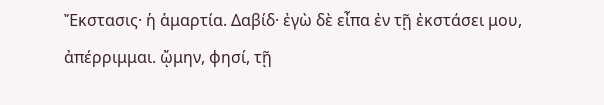Ἔκστασις· ἡ ἁμαρτία. Δαβίδ· ἐγὼ δὲ εἶπα ἐν τῇ ἐκστάσει μου, ἀπέρριμμαι. ᾤμην, φησί, τῇ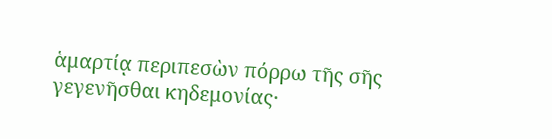ἁμαρτίᾳ περιπεσὼν πόρρω τῆς σῆς γεγενῆσθαι κηδεμονίας·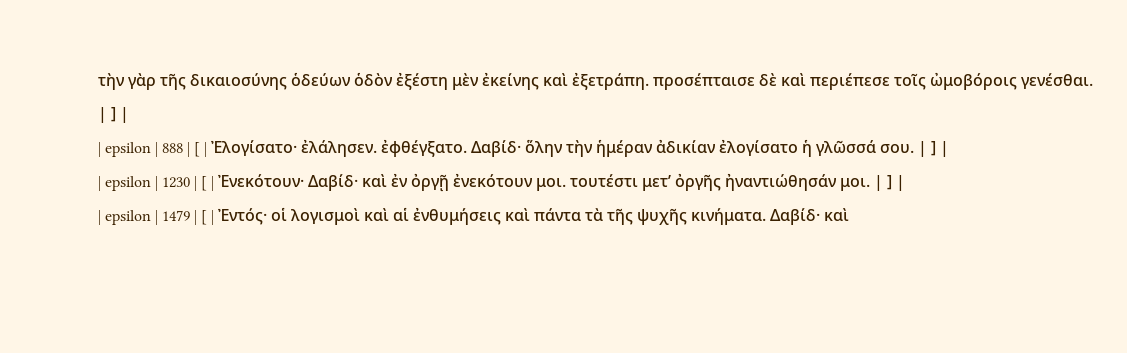τὴν γὰρ τῆς δικαιοσύνης ὁδεύων ὁδὸν ἐξέστη μὲν ἐκείνης καὶ ἐξετράπη. προσέπταισε δὲ καὶ περιέπεσε τοῖς ὠμοβόροις γενέσθαι. | ] |
| epsilon | 888 | [ | Ἐλογίσατο· ἐλάλησεν. ἐφθέγξατο. Δαβίδ· ὅλην τὴν ἡμέραν ἀδικίαν ἐλογίσατο ἡ γλῶσσά σου. | ] |
| epsilon | 1230 | [ | Ἐνεκότουν· Δαβίδ· καὶ ἐν ὀργῇ ἐνεκότουν μοι. τουτέστι μετ’ ὀργῆς ἠναντιώθησάν μοι. | ] |
| epsilon | 1479 | [ | Ἐντός· οἱ λογισμοὶ καὶ αἱ ἐνθυμήσεις καὶ πάντα τὰ τῆς ψυχῆς κινήματα. Δαβίδ· καὶ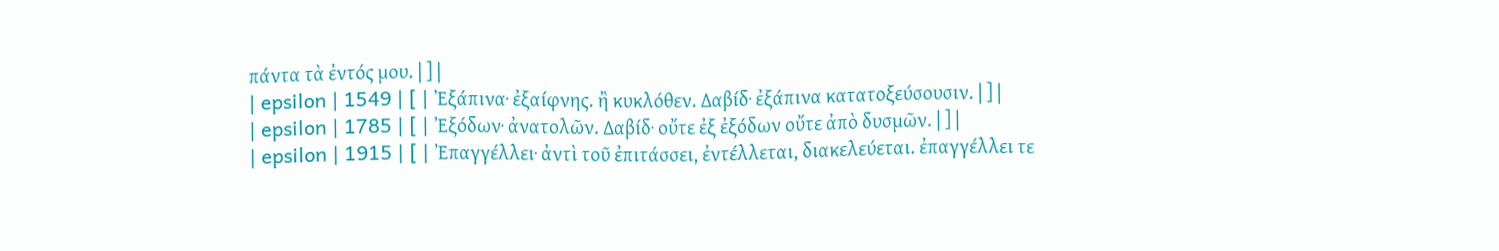πάντα τὰ ἐντός μου. | ] |
| epsilon | 1549 | [ | Ἐξάπινα· ἐξαίφνης. ἢ κυκλόθεν. Δαβίδ· ἐξάπινα κατατοξεύσουσιν. | ] |
| epsilon | 1785 | [ | Ἐξόδων· ἀνατολῶν. Δαβίδ· οὔτε ἐξ ἐξόδων οὔτε ἀπὸ δυσμῶν. | ] |
| epsilon | 1915 | [ | Ἐπαγγέλλει· ἀντὶ τοῦ ἐπιτάσσει, ἐντέλλεται, διακελεύεται. ἐπαγγέλλει τε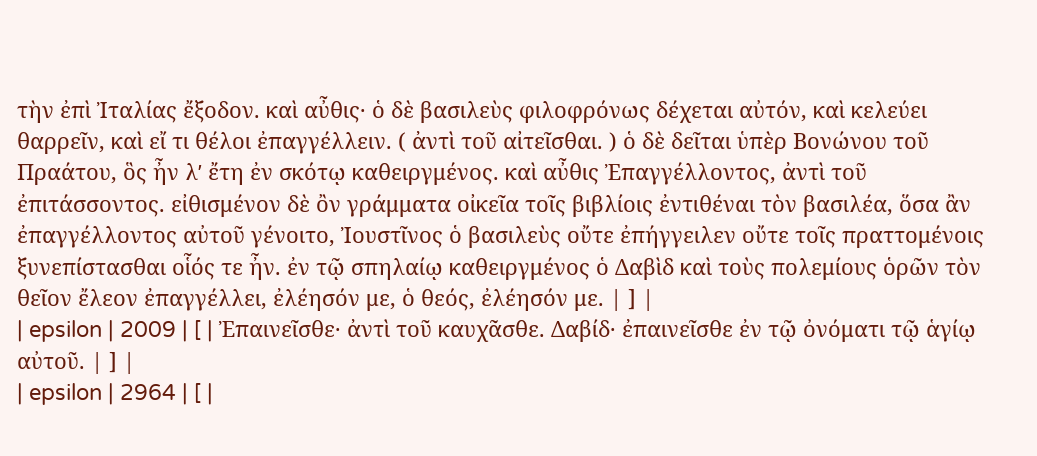τὴν ἐπὶ Ἰταλίας ἔξοδον. καὶ αὖθις· ὁ δὲ βασιλεὺς φιλοφρόνως δέχεται αὐτόν, καὶ κελεύει θαρρεῖν, καὶ εἴ τι θέλοι ἐπαγγέλλειν. ( ἀντὶ τοῦ αἰτεῖσθαι. ) ὁ δὲ δεῖται ὑπὲρ Βονώνου τοῦ Πραάτου, ὃς ἦν λʹ ἔτη ἐν σκότῳ καθειργμένος. καὶ αὖθις Ἐπαγγέλλοντος, ἀντὶ τοῦ ἐπιτάσσοντος. εἰθισμένον δὲ ὂν γράμματα οἰκεῖα τοῖς βιβλίοις ἐντιθέναι τὸν βασιλέα, ὅσα ἂν ἐπαγγέλλοντος αὐτοῦ γένοιτο, Ἰουστῖνος ὁ βασιλεὺς οὔτε ἐπήγγειλεν οὔτε τοῖς πραττομένοις ξυνεπίστασθαι οἷός τε ἦν. ἐν τῷ σπηλαίῳ καθειργμένος ὁ Δαβὶδ καὶ τοὺς πολεμίους ὁρῶν τὸν θεῖον ἔλεον ἐπαγγέλλει, ἐλέησόν με, ὁ θεός, ἐλέησόν με. | ] |
| epsilon | 2009 | [ | Ἐπαινεῖσθε· ἀντὶ τοῦ καυχᾶσθε. Δαβίδ· ἐπαινεῖσθε ἐν τῷ ὀνόματι τῷ ἁγίῳ αὐτοῦ. | ] |
| epsilon | 2964 | [ |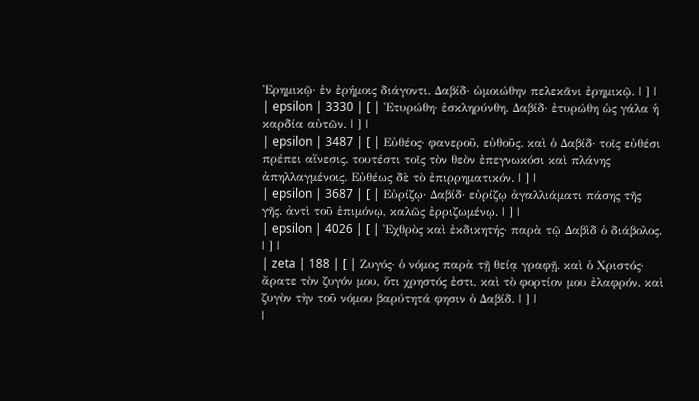Ἐρημικῷ· ἐν ἐρήμοις διάγοντι. Δαβίδ· ὡμοιώθην πελεκᾶνι ἐρημικῷ. | ] |
| epsilon | 3330 | [ | Ἐτυρώθη· ἐσκληρύνθη. Δαβίδ· ἐτυρώθη ὡς γάλα ἡ καρδία αὐτῶν. | ] |
| epsilon | 3487 | [ | Εὐθέος· φανεροῦ, εὐθοῦς. καὶ ὁ Δαβίδ· τοῖς εὐθέσι πρέπει αἴνεσις. τουτέστι τοῖς τὸν θεὸν ἐπεγνωκόσι καὶ πλάνης ἀπηλλαγμένοις. Εὐθέως δὲ τὸ ἐπιρρηματικόν. | ] |
| epsilon | 3687 | [ | Εὐρίζῳ· Δαβίδ· εὐρίζῳ ἀγαλλιάματι πάσης τῆς γῆς. ἀντὶ τοῦ ἐπιμόνῳ, καλῶς ἐρριζωμένῳ. | ] |
| epsilon | 4026 | [ | Ἐχθρὸς καὶ ἐκδικητής· παρὰ τῷ Δαβὶδ ὁ διάβολος. | ] |
| zeta | 188 | [ | Ζυγός· ὁ νόμος παρὰ τῇ θείᾳ γραφῇ. καὶ ὁ Χριστός· ἄρατε τὸν ζυγόν μου, ὅτι χρηστός ἐστι, καὶ τὸ φορτίον μου ἐλαφρόν. καὶ ζυγὸν τὴν τοῦ νόμου βαρύτητά φησιν ὁ Δαβίδ. | ] |
|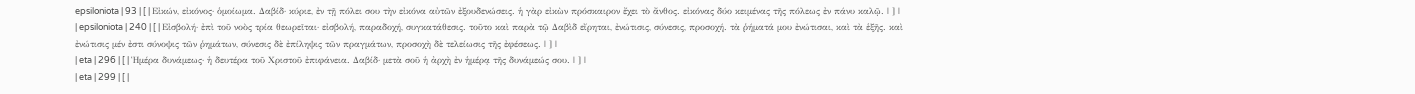epsiloniota | 93 | [ | Εἰκών, εἰκόνος· ὁμοίωμα. Δαβίδ· κύριε, ἐν τῇ πόλει σου τὴν εἰκόνα αὐτῶν ἐξουδενώσεις. ἡ γὰρ εἰκὼν πρόσκαιρον ἔχει τὸ ἄνθος. εἰκόνας δύο κειμένας τῆς πόλεως ἐν πάνυ καλῷ. | ] |
| epsiloniota | 240 | [ | Εἰσβολή· ἐπὶ τοῦ νοὸς τρία θεωρεῖται· εἰσβολή, παραδοχή, συγκατάθεσις. τοῦτο καὶ παρὰ τῷ Δαβὶδ εἴρηται, ἐνώτισις, σύνεσις, προσοχή. τὰ ῥήματά μου ἐνώτισαι, καὶ τὰ ἑξῆς. καὶ ἐνώτισις μέν ἐστι σύνοψις τῶν ῥημάτων, σύνεσις δὲ ἐπίληψις τῶν πραγμάτων, προσοχὴ δὲ τελείωσις τῆς ἐφέσεως. | ] |
| eta | 296 | [ | Ἡμέρα δυνάμεως· ἡ δευτέρα τοῦ Χριστοῦ ἐπιφάνεια. Δαβίδ· μετὰ σοῦ ἡ ἀρχὴ ἐν ἡμέρᾳ τῆς δυνάμεώς σου. | ] |
| eta | 299 | [ |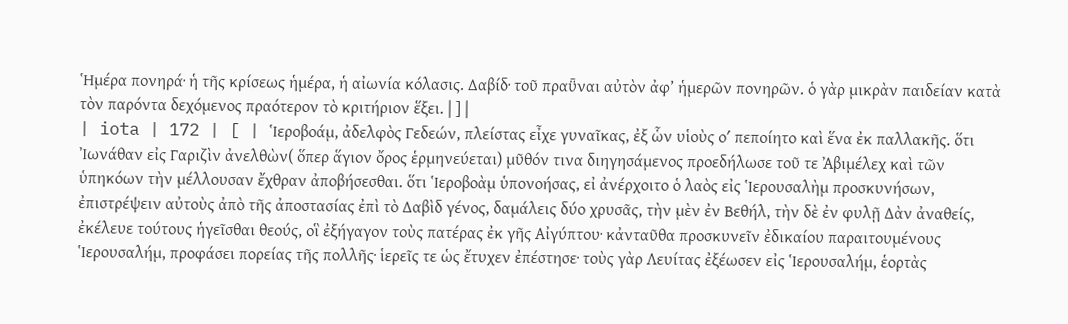Ἡμέρα πονηρά· ἡ τῆς κρίσεως ἡμέρα, ἡ αἰωνία κόλασις. Δαβίδ· τοῦ πραῧναι αὐτὸν ἀφ’ ἡμερῶν πονηρῶν. ὁ γὰρ μικρὰν παιδείαν κατὰ τὸν παρόντα δεχόμενος πραότερον τὸ κριτήριον ἕξει. | ] |
| iota | 172 | [ | Ἱεροβοάμ, ἀδελφὸς Γεδεών, πλείστας εἶχε γυναῖκας, ἐξ ὧν υἱοὺς οʹ πεποίητο καὶ ἕνα ἐκ παλλακῆς. ὅτι Ἰωνάθαν εἰς Γαριζὶν ἀνελθὼν( ὅπερ ἅγιον ὄρος ἑρμηνεύεται) μῦθόν τινα διηγησάμενος προεδήλωσε τοῦ τε Ἀβιμέλεχ καὶ τῶν ὑπηκόων τὴν μέλλουσαν ἔχθραν ἀποβήσεσθαι. ὅτι Ἱεροβοὰμ ὑπονοήσας, εἰ ἀνέρχοιτο ὁ λαὸς εἰς Ἱερουσαλὴμ προσκυνήσων, ἐπιστρέψειν αὐτοὺς ἀπὸ τῆς ἀποστασίας ἐπὶ τὸ Δαβὶδ γένος, δαμάλεις δύο χρυσᾶς, τὴν μὲν ἐν Βεθήλ, τὴν δὲ ἐν φυλῇ Δὰν ἀναθείς, ἐκέλευε τούτους ἡγεῖσθαι θεούς, οἳ ἐξήγαγον τοὺς πατέρας ἐκ γῆς Αἰγύπτου· κἀνταῦθα προσκυνεῖν ἐδικαίου παραιτουμένους Ἱερουσαλήμ, προφάσει πορείας τῆς πολλῆς· ἱερεῖς τε ὡς ἔτυχεν ἐπέστησε· τοὺς γὰρ Λευίτας ἐξέωσεν εἰς Ἱερουσαλήμ, ἑορτὰς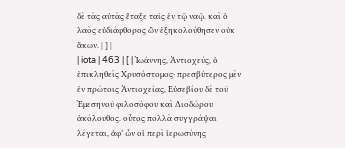δὲ τὰς αὐτὰς ἔταξε ταῖς ἐν τῷ ναῷ. καὶ ὁ λαὸς εὐδιάφθορος ὢν ἐξηκολούθησεν οὐκ ἄκων. | ] |
| iota | 463 | [ | Ἰωάννης, Ἀντιοχεύς, ὁ ἐπικληθεὶς Χρυσόστομος· πρεσβύτερος μὲν ἐν πρώτοις Ἀντιοχείας, Εὐσεβίου δὲ τοῦ Ἐμεσηνοῦ φιλοσόφου καὶ Διοδώρου ἀκόλουθος. οὗτος πολλὰ συγγράψαι λέγεται, ἀφ’ ὧν οἱ περὶ ἱερωσύνης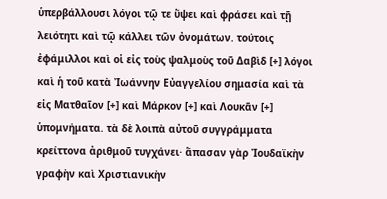ὑπερβάλλουσι λόγοι τῷ τε ὕψει καὶ φράσει καὶ τῇ λειότητι καὶ τῷ κάλλει τῶν ὀνομάτων. τούτοις ἐφάμιλλοι καὶ οἱ εἰς τοὺς ψαλμοὺς τοῦ Δαβὶδ [+] λόγοι καὶ ἡ τοῦ κατὰ Ἰωάννην Εὐαγγελίου σημασία καὶ τὰ εἰς Ματθαῖον [+] καὶ Μάρκον [+] καὶ Λουκᾶν [+] ὑπομνήματα. τὰ δὲ λοιπὰ αὐτοῦ συγγράμματα κρείττονα ἀριθμοῦ τυγχάνει· ἅπασαν γὰρ Ἰουδαϊκὴν γραφὴν καὶ Χριστιανικὴν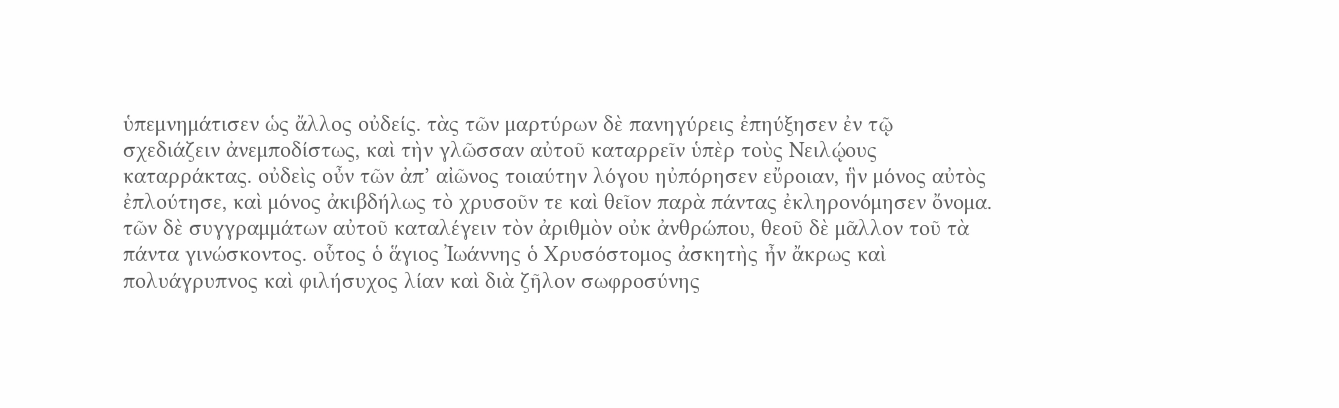ὑπεμνημάτισεν ὡς ἄλλος οὐδείς. τὰς τῶν μαρτύρων δὲ πανηγύρεις ἐπηύξησεν ἐν τῷ σχεδιάζειν ἀνεμποδίστως, καὶ τὴν γλῶσσαν αὐτοῦ καταρρεῖν ὑπὲρ τοὺς Νειλῴους καταρράκτας. οὐδεὶς οὖν τῶν ἀπ’ αἰῶνος τοιαύτην λόγου ηὐπόρησεν εὔροιαν, ἣν μόνος αὐτὸς ἐπλούτησε, καὶ μόνος ἀκιβδήλως τὸ χρυσοῦν τε καὶ θεῖον παρὰ πάντας ἐκληρονόμησεν ὄνομα. τῶν δὲ συγγραμμάτων αὐτοῦ καταλέγειν τὸν ἀριθμὸν οὐκ ἀνθρώπου, θεοῦ δὲ μᾶλλον τοῦ τὰ πάντα γινώσκοντος. οὗτος ὁ ἅγιος Ἰωάννης ὁ Χρυσόστομος ἀσκητὴς ἦν ἄκρως καὶ πολυάγρυπνος καὶ φιλήσυχος λίαν καὶ διὰ ζῆλον σωφροσύνης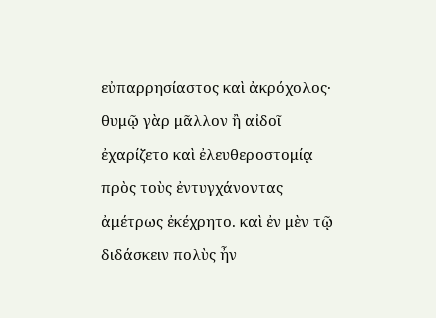εὐπαρρησίαστος καὶ ἀκρόχολος· θυμῷ γὰρ μᾶλλον ἢ αἰδοῖ ἐχαρίζετο καὶ ἐλευθεροστομίᾳ πρὸς τοὺς ἐντυγχάνοντας ἀμέτρως ἐκέχρητο. καὶ ἐν μὲν τῷ διδάσκειν πολὺς ἦν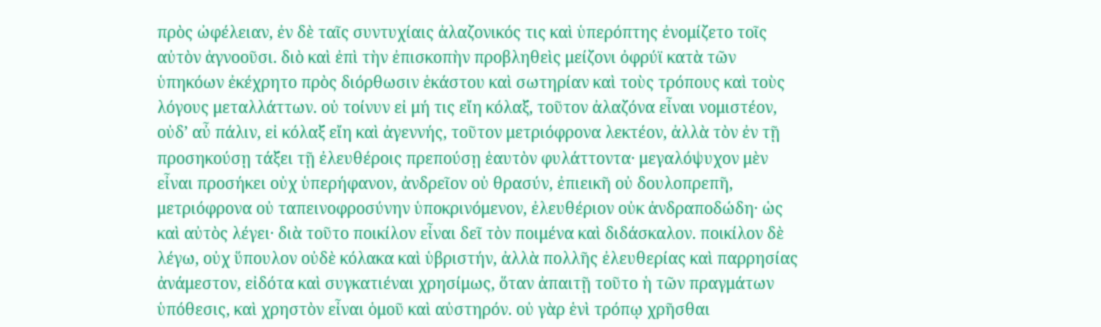πρὸς ὠφέλειαν, ἐν δὲ ταῖς συντυχίαις ἀλαζονικός τις καὶ ὑπερόπτης ἐνομίζετο τοῖς αὐτὸν ἀγνοοῦσι. διὸ καὶ ἐπὶ τὴν ἐπισκοπὴν προβληθεὶς μείζονι ὀφρύϊ κατὰ τῶν ὑπηκόων ἐκέχρητο πρὸς διόρθωσιν ἑκάστου καὶ σωτηρίαν καὶ τοὺς τρόπους καὶ τοὺς λόγους μεταλλάττων. οὐ τοίνυν εἰ μή τις εἴη κόλαξ, τοῦτον ἀλαζόνα εἶναι νομιστέον, οὐδ’ αὖ πάλιν, εἰ κόλαξ εἴη καὶ ἀγεννής, τοῦτον μετριόφρονα λεκτέον, ἀλλὰ τὸν ἐν τῇ προσηκούσῃ τάξει τῇ ἐλευθέροις πρεπούσῃ ἑαυτὸν φυλάττοντα· μεγαλόψυχον μὲν εἶναι προσήκει οὐχ ὑπερήφανον, ἀνδρεῖον οὐ θρασύν, ἐπιεικῆ οὐ δουλοπρεπῆ, μετριόφρονα οὐ ταπεινοφροσύνην ὑποκρινόμενον, ἐλευθέριον οὐκ ἀνδραποδώδη· ὡς καὶ αὐτὸς λέγει· διὰ τοῦτο ποικίλον εἶναι δεῖ τὸν ποιμένα καὶ διδάσκαλον. ποικίλον δὲ λέγω, οὐχ ὕπουλον οὐδὲ κόλακα καὶ ὑβριστήν, ἀλλὰ πολλῆς ἐλευθερίας καὶ παρρησίας ἀνάμεστον, εἰδότα καὶ συγκατιέναι χρησίμως, ὅταν ἀπαιτῇ τοῦτο ἡ τῶν πραγμάτων ὑπόθεσις, καὶ χρηστὸν εἶναι ὁμοῦ καὶ αὐστηρόν. οὐ γὰρ ἑνὶ τρόπῳ χρῆσθαι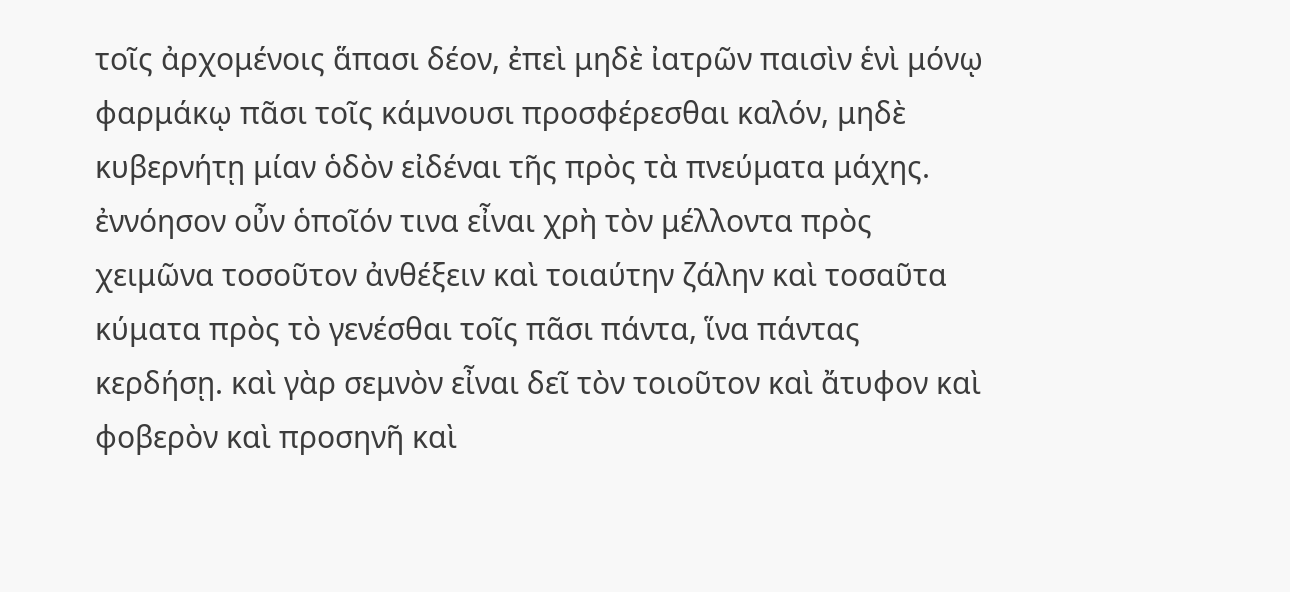τοῖς ἀρχομένοις ἅπασι δέον, ἐπεὶ μηδὲ ἰατρῶν παισὶν ἑνὶ μόνῳ φαρμάκῳ πᾶσι τοῖς κάμνουσι προσφέρεσθαι καλόν, μηδὲ κυβερνήτῃ μίαν ὁδὸν εἰδέναι τῆς πρὸς τὰ πνεύματα μάχης. ἐννόησον οὖν ὁποῖόν τινα εἶναι χρὴ τὸν μέλλοντα πρὸς χειμῶνα τοσοῦτον ἀνθέξειν καὶ τοιαύτην ζάλην καὶ τοσαῦτα κύματα πρὸς τὸ γενέσθαι τοῖς πᾶσι πάντα, ἵνα πάντας κερδήσῃ. καὶ γὰρ σεμνὸν εἶναι δεῖ τὸν τοιοῦτον καὶ ἄτυφον καὶ φοβερὸν καὶ προσηνῆ καὶ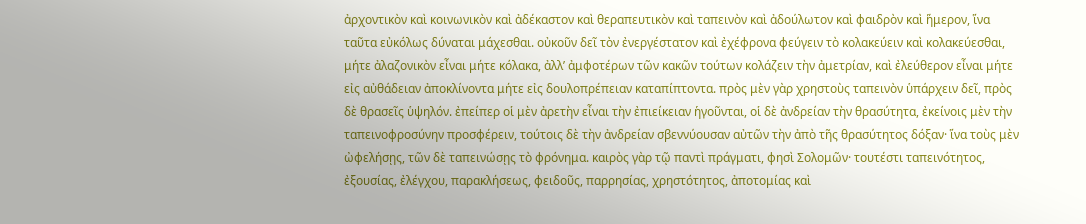ἀρχοντικὸν καὶ κοινωνικὸν καὶ ἀδέκαστον καὶ θεραπευτικὸν καὶ ταπεινὸν καὶ ἀδούλωτον καὶ φαιδρὸν καὶ ἥμερον, ἵνα ταῦτα εὐκόλως δύναται μάχεσθαι. οὐκοῦν δεῖ τὸν ἐνεργέστατον καὶ ἐχέφρονα φεύγειν τὸ κολακεύειν καὶ κολακεύεσθαι, μήτε ἀλαζονικὸν εἶναι μήτε κόλακα, ἀλλ’ ἀμφοτέρων τῶν κακῶν τούτων κολάζειν τὴν ἀμετρίαν, καὶ ἐλεύθερον εἶναι μήτε εἰς αὐθάδειαν ἀποκλίνοντα μήτε εἰς δουλοπρέπειαν καταπίπτοντα. πρὸς μὲν γὰρ χρηστοὺς ταπεινὸν ὑπάρχειν δεῖ, πρὸς δὲ θρασεῖς ὑψηλόν. ἐπείπερ οἱ μὲν ἀρετὴν εἶναι τὴν ἐπιείκειαν ἡγοῦνται, οἱ δὲ ἀνδρείαν τὴν θρασύτητα, ἐκείνοις μὲν τὴν ταπεινοφροσύνην προσφέρειν, τούτοις δὲ τὴν ἀνδρείαν σβεννύουσαν αὐτῶν τὴν ἀπὸ τῆς θρασύτητος δόξαν· ἵνα τοὺς μὲν ὠφελήσῃς, τῶν δὲ ταπεινώσῃς τὸ φρόνημα. καιρὸς γὰρ τῷ παντὶ πράγματι, φησὶ Σολομῶν· τουτέστι ταπεινότητος, ἐξουσίας, ἐλέγχου, παρακλήσεως, φειδοῦς, παρρησίας, χρηστότητος, ἀποτομίας καὶ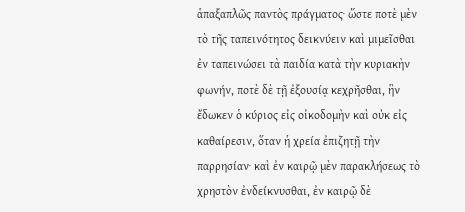ἁπαξαπλῶς παντὸς πράγματος· ὥστε ποτὲ μὲν τὸ τῆς ταπεινότητος δεικνύειν καὶ μιμεῖσθαι ἐν ταπεινώσει τὰ παιδία κατὰ τὴν κυριακὴν φωνήν, ποτὲ δὲ τῇ ἐξουσίᾳ κεχρῆσθαι, ἣν ἔδωκεν ὁ κύριος εἰς οἰκοδομὴν καὶ οὐκ εἰς καθαίρεσιν, ὅταν ἡ χρεία ἐπιζητῇ τὴν παρρησίαν· καὶ ἐν καιρῷ μὲν παρακλήσεως τὸ χρηστὸν ἐνδείκνυσθαι, ἐν καιρῷ δὲ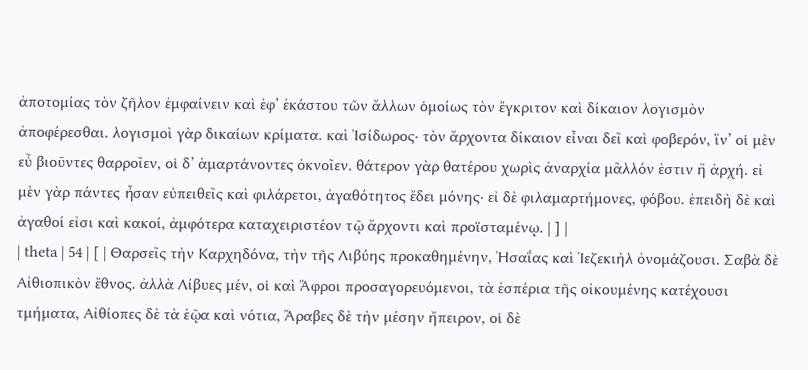ἀποτομίας τὸν ζῆλον ἐμφαίνειν καὶ ἐφ’ ἑκάστου τῶν ἄλλων ὁμοίως τὸν ἔγκριτον καὶ δίκαιον λογισμὸν ἀποφέρεσθαι. λογισμοὶ γὰρ δικαίων κρίματα. καὶ Ἰσίδωρος· τὸν ἄρχοντα δίκαιον εἶναι δεῖ καὶ φοβερόν, ἵν’ οἱ μὲν εὖ βιοῦντες θαρροῖεν, οἱ δ’ ἁμαρτάνοντες ὀκνοῖεν. θάτερον γὰρ θατέρου χωρὶς ἀναρχία μᾶλλόν ἐστιν ἢ ἀρχή. εἰ μὲν γὰρ πάντες ἦσαν εὐπειθεῖς καὶ φιλάρετοι, ἀγαθότητος ἔδει μόνης· εἰ δὲ φιλαμαρτήμονες, φόβου. ἐπειδὴ δὲ καὶ ἀγαθοί εἰσι καὶ κακοί, ἀμφότερα καταχειριστέον τῷ ἄρχοντι καὶ προϊσταμένῳ. | ] |
| theta | 54 | [ | Θαρσεῖς τὴν Καρχηδόνα, τὴν τῆς Λιβύης προκαθημένην, Ἠσαΐας καὶ Ἰεζεκιὴλ ὀνομάζουσι. Σαβὰ δὲ Αἰθιοπικὸν ἔθνος. ἀλλὰ Λίβυες μέν, οἱ καὶ Ἄφροι προσαγορευόμενοι, τὰ ἑσπέρια τῆς οἰκουμένης κατέχουσι τμήματα, Αἰθίοπες δὲ τὰ ἑῷα καὶ νότια, Ἄραβες δὲ τὴν μέσην ἤπειρον, οἱ δὲ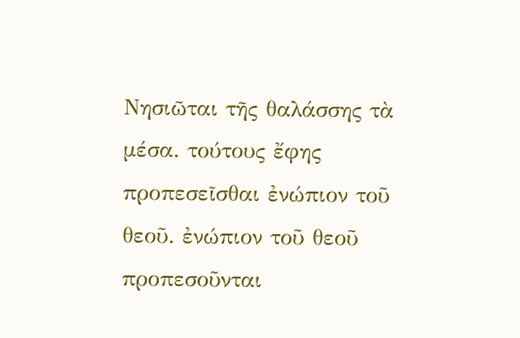Νησιῶται τῆς θαλάσσης τὰ μέσα. τούτους ἔφης προπεσεῖσθαι ἐνώπιον τοῦ θεοῦ. ἐνώπιον τοῦ θεοῦ προπεσοῦνται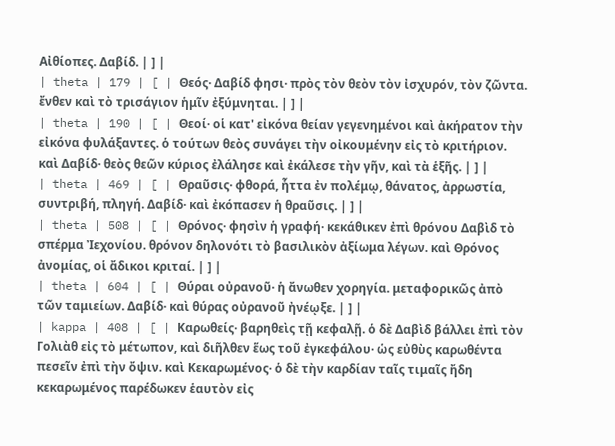Αἰθίοπες. Δαβίδ. | ] |
| theta | 179 | [ | Θεός· Δαβίδ φησι· πρὸς τὸν θεὸν τὸν ἰσχυρόν, τὸν ζῶντα. ἔνθεν καὶ τὸ τρισάγιον ἡμῖν ἐξύμνηται. | ] |
| theta | 190 | [ | Θεοί· οἱ κατ' εἰκόνα θείαν γεγενημένοι καὶ ἀκήρατον τὴν εἰκόνα φυλάξαντες. ὁ τούτων θεὸς συνάγει τὴν οἰκουμένην εἰς τὸ κριτήριον. καὶ Δαβίδ· θεὸς θεῶν κύριος ἐλάλησε καὶ ἐκάλεσε τὴν γῆν, καὶ τὰ ἑξῆς. | ] |
| theta | 469 | [ | Θραῦσις· φθορά, ἧττα ἐν πολέμῳ, θάνατος, ἀρρωστία, συντριβή, πληγή. Δαβίδ· καὶ ἐκόπασεν ἡ θραῦσις. | ] |
| theta | 508 | [ | Θρόνος· φησὶν ἡ γραφή· κεκάθικεν ἐπὶ θρόνου Δαβὶδ τὸ σπέρμα Ἰεχονίου. θρόνον δηλονότι τὸ βασιλικὸν ἀξίωμα λέγων. καὶ Θρόνος ἀνομίας, οἱ ἄδικοι κριταί. | ] |
| theta | 604 | [ | Θύραι οὐρανοῦ· ἡ ἄνωθεν χορηγία. μεταφορικῶς ἀπὸ τῶν ταμιείων. Δαβίδ· καὶ θύρας οὐρανοῦ ἠνέῳξε. | ] |
| kappa | 408 | [ | Καρωθείς· βαρηθεὶς τῇ κεφαλῇ. ὁ δὲ Δαβὶδ βάλλει ἐπὶ τὸν Γολιὰθ εἰς τὸ μέτωπον, καὶ διῆλθεν ἕως τοῦ ἐγκεφάλου· ὡς εὐθὺς καρωθέντα πεσεῖν ἐπὶ τὴν ὄψιν. καὶ Κεκαρωμένος· ὁ δὲ τὴν καρδίαν ταῖς τιμαῖς ἤδη κεκαρωμένος παρέδωκεν ἑαυτὸν εἰς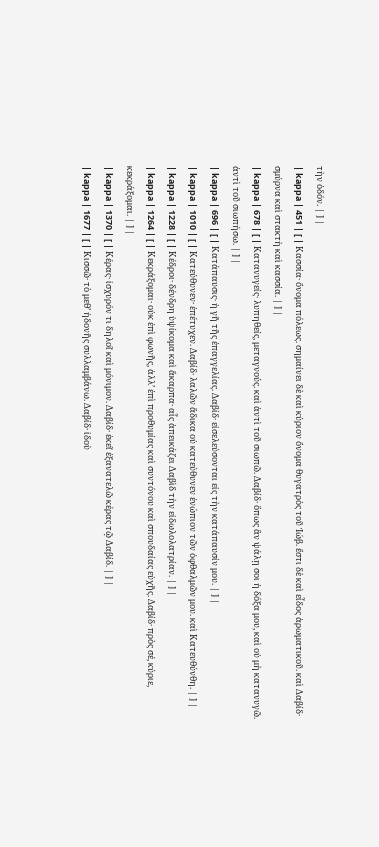τὴν ὁδόν. | ] |
| kappa | 451 | [ | Κασσία· ὄνομα πόλεως. σημαίνει δὲ καὶ κύριον ὄνομα θυγατρὸς τοῦ Ἰώβ. ἔστι δὲ καὶ εἶδος ἀρωματικοῦ. καὶ Δαβίδ· σμύρνα καὶ στακτὴ καὶ κασσία. | ] |
| kappa | 678 | [ | Κατανυγείς· λυπηθείς, μεταγνούς. καὶ ἀντὶ τοῦ σιωπῶ. Δαβίδ· ὅπως ἂν ψάλῃ σοι ἡ δόξα μου, καὶ οὐ μὴ κατανυγῶ. ἀντὶ τοῦ σιωπήσω. | ] |
| kappa | 696 | [ | Κατάπαυσις· ἡ γῆ τῆς ἐπαγγελίας. Δαβίδ· εἰσελεύσονται εἰς τὴν κατάπαυσίν μου. | ] |
| kappa | 1010 | [ | Κατεύθυνεν· ἐπέτυχεν. Δαβίδ· λαλῶν ἄδικα οὐ κατεύθυνεν ἐνώπιον τῶν ὀφθαλμῶν μου. καὶ Κατευθύνθη. | ] |
| kappa | 1228 | [ | Κέδροι· δένδρη ὑψίκομα καὶ ἄκαρπα· αἷς ἀπεικάζει Δαβὶδ τὴν εἰδωλολατρίαν. | ] |
| kappa | 1264 | [ | Κεκράξομαι· οὐκ ἐπὶ φωνῆς, ἀλλ’ ἐπὶ προθυμίας καὶ συντόνου καὶ σπουδαίας εὐχῆς. Δαβίδ· πρὸς σέ, κύριε, κεκράξομαι. | ] |
| kappa | 1370 | [ | Κέρας· ἰσχυρόν τι δηλοῖ καὶ μόνιμον. Δαβίδ· ἐκεῖ ἐξανατελῶ κέρας τῷ Δαβίδ. | ] |
| kappa | 1677 | [ | Κισσῶ· τὸ μεθ’ ἡδονῆς συλλαμβάνω. Δαβίδ· ἰδοὺ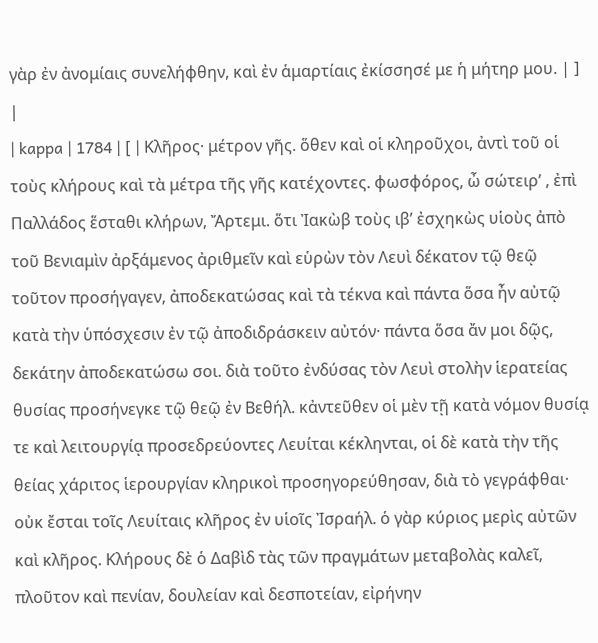γὰρ ἐν ἀνομίαις συνελήφθην, καὶ ἐν ἁμαρτίαις ἐκίσσησέ με ἡ μήτηρ μου. | ] |
| kappa | 1784 | [ | Κλῆρος· μέτρον γῆς. ὅθεν καὶ οἱ κληροῦχοι, ἀντὶ τοῦ οἱ τοὺς κλήρους καὶ τὰ μέτρα τῆς γῆς κατέχοντες. φωσφόρος, ὦ σώτειρ’ , ἐπὶ Παλλάδος ἕσταθι κλήρων, Ἄρτεμι. ὅτι Ἰακὼβ τοὺς ιβʹ ἐσχηκὼς υἱοὺς ἀπὸ τοῦ Βενιαμὶν ἀρξάμενος ἀριθμεῖν καὶ εὑρὼν τὸν Λευὶ δέκατον τῷ θεῷ τοῦτον προσήγαγεν, ἀποδεκατώσας καὶ τὰ τέκνα καὶ πάντα ὅσα ἦν αὐτῷ κατὰ τὴν ὑπόσχεσιν ἐν τῷ ἀποδιδράσκειν αὐτόν· πάντα ὅσα ἄν μοι δῷς, δεκάτην ἀποδεκατώσω σοι. διὰ τοῦτο ἐνδύσας τὸν Λευὶ στολὴν ἱερατείας θυσίας προσήνεγκε τῷ θεῷ ἐν Βεθήλ. κἀντεῦθεν οἱ μὲν τῇ κατὰ νόμον θυσίᾳ τε καὶ λειτουργίᾳ προσεδρεύοντες Λευίται κέκληνται, οἱ δὲ κατὰ τὴν τῆς θείας χάριτος ἱερουργίαν κληρικοὶ προσηγορεύθησαν, διὰ τὸ γεγράφθαι· οὐκ ἔσται τοῖς Λευίταις κλῆρος ἐν υἱοῖς Ἰσραήλ. ὁ γὰρ κύριος μερὶς αὐτῶν καὶ κλῆρος. Κλήρους δὲ ὁ Δαβὶδ τὰς τῶν πραγμάτων μεταβολὰς καλεῖ, πλοῦτον καὶ πενίαν, δουλείαν καὶ δεσποτείαν, εἰρήνην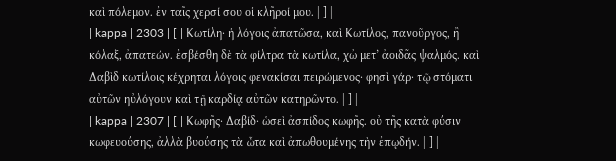καὶ πόλεμον. ἐν ταῖς χερσί σου οἱ κλῆροί μου. | ] |
| kappa | 2303 | [ | Κωτίλη· ἡ λόγοις ἀπατῶσα, καὶ Κωτίλος, πανοῦργος, ἢ κόλαξ, ἀπατεών. ἐσβέσθη δὲ τὰ φίλτρα τὰ κωτίλα, χὠ μετ’ ἀοιδᾶς ψαλμός. καὶ Δαβὶδ κωτίλοις κέχρηται λόγοις φενακίσαι πειρώμενος· φησὶ γάρ· τῷ στόματι αὐτῶν ηὐλόγουν καὶ τῇ καρδίᾳ αὐτῶν κατηρῶντο. | ] |
| kappa | 2307 | [ | Κωφῆς· Δαβίδ· ὡσεὶ ἀσπίδος κωφῆς. οὐ τῆς κατὰ φύσιν κωφευούσης, ἀλλὰ βυούσης τὰ ὦτα καὶ ἀπωθουμένης τὴν ἐπῳδήν. | ] |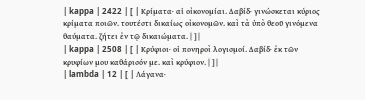| kappa | 2422 | [ | Κρίματα· αἱ οἰκονομίαι. Δαβίδ· γινώσκεται κύριος κρίματα ποιῶν. τουτέστι δικαίως οἰκονομῶν. καὶ τὰ ὑπὸ θεοῦ γινόμενα θαύματα. ζήτει ἐν τῷ δικαιώματα. | ] |
| kappa | 2508 | [ | Κρύφιοι· οἱ πονηροὶ λογισμοί. Δαβίδ· ἐκ τῶν κρυφίων μου καθάρισόν με. καὶ κρύφιον. | ] |
| lambda | 12 | [ | Λάγανα·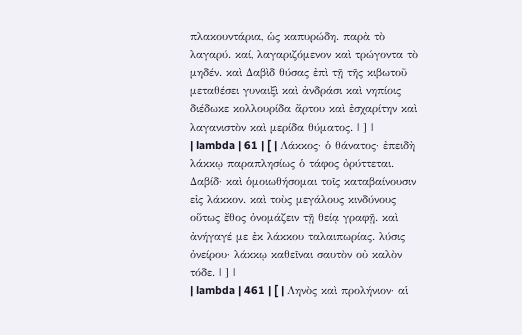πλακουντάρια, ὡς καπυρώδη. παρὰ τὸ λαγαρύ. καί, λαγαριζόμενον καὶ τρώγοντα τὸ μηδέν. καὶ Δαβὶδ θύσας ἐπὶ τῇ τῆς κιβωτοῦ μεταθέσει γυναιξὶ καὶ ἀνδράσι καὶ νηπίοις διέδωκε κολλουρίδα ἄρτου καὶ ἐσχαρίτην καὶ λαγανιστὸν καὶ μερίδα θύματος. | ] |
| lambda | 61 | [ | Λάκκος· ὁ θάνατος· ἐπειδὴ λάκκῳ παραπλησίως ὁ τάφος ὀρύττεται. Δαβίδ· καὶ ὁμοιωθήσομαι τοῖς καταβαίνουσιν εἰς λάκκον. καὶ τοὺς μεγάλους κινδύνους οὕτως ἔθος ὀνομάζειν τῇ θείᾳ γραφῇ. καὶ ἀνήγαγέ με ἐκ λάκκου ταλαιπωρίας. λύσις ὀνείρου· λάκκῳ καθεῖναι σαυτὸν οὐ καλὸν τόδε. | ] |
| lambda | 461 | [ | Ληνὸς καὶ προλήνιον· αἱ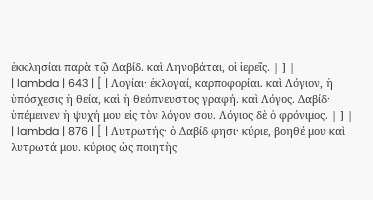ἐκκλησίαι παρὰ τῷ Δαβίδ. καὶ Ληνοβάται, οἱ ἱερεῖς. | ] |
| lambda | 643 | [ | Λογίαι· ἐκλογαί, καρποφορίαι. καὶ Λόγιον, ἡ ὑπόσχεσις ἡ θεία, καὶ ἡ θεόπνευστος γραφή. καὶ Λόγος. Δαβίδ· ὑπέμεινεν ἡ ψυχή μου εἰς τὸν λόγον σου. Λόγιος δὲ ὁ φρόνιμος. | ] |
| lambda | 876 | [ | Λυτρωτής· ὁ Δαβίδ φησι· κύριε, βοηθέ μου καὶ λυτρωτά μου. κύριος ὡς ποιητὴς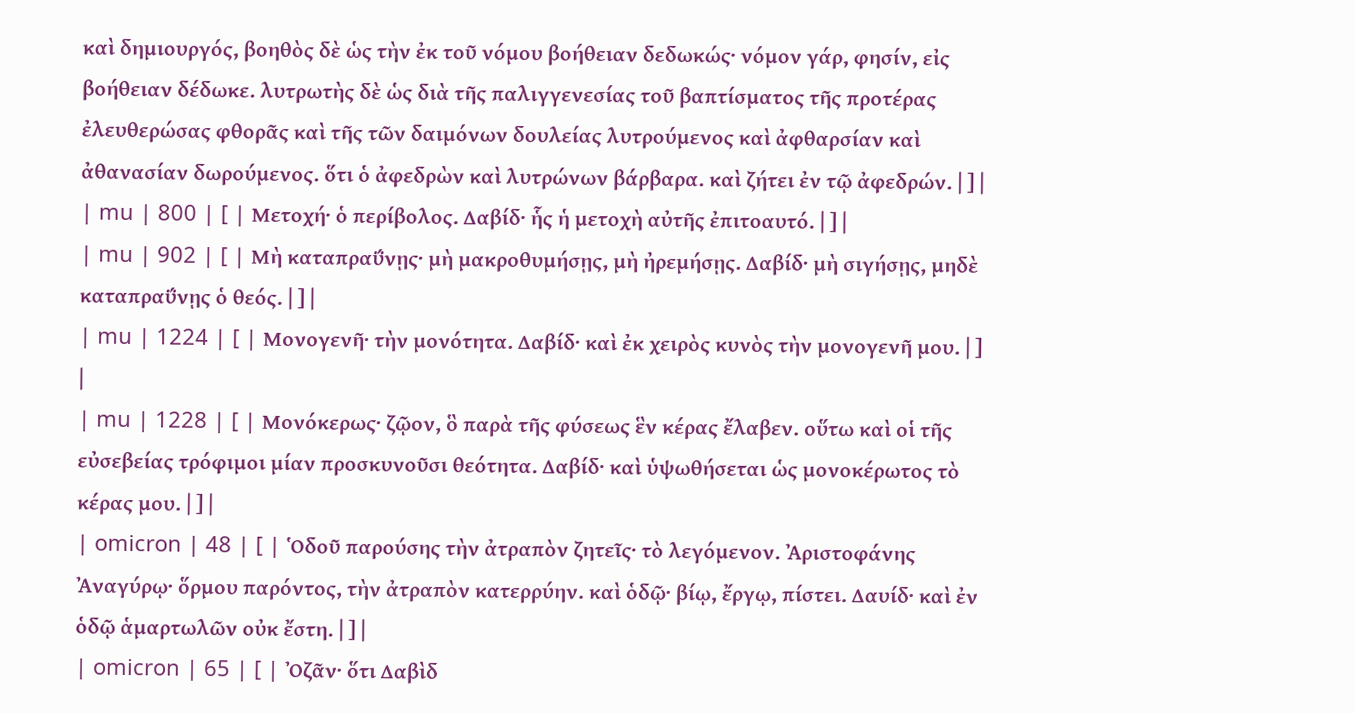καὶ δημιουργός, βοηθὸς δὲ ὡς τὴν ἐκ τοῦ νόμου βοήθειαν δεδωκώς· νόμον γάρ, φησίν, εἰς βοήθειαν δέδωκε. λυτρωτὴς δὲ ὡς διὰ τῆς παλιγγενεσίας τοῦ βαπτίσματος τῆς προτέρας ἐλευθερώσας φθορᾶς καὶ τῆς τῶν δαιμόνων δουλείας λυτρούμενος καὶ ἀφθαρσίαν καὶ ἀθανασίαν δωρούμενος. ὅτι ὁ ἀφεδρὼν καὶ λυτρώνων βάρβαρα. καὶ ζήτει ἐν τῷ ἀφεδρών. | ] |
| mu | 800 | [ | Μετοχή· ὁ περίβολος. Δαβίδ· ἧς ἡ μετοχὴ αὐτῆς ἐπιτοαυτό. | ] |
| mu | 902 | [ | Μὴ καταπραΰνῃς· μὴ μακροθυμήσῃς, μὴ ἠρεμήσῃς. Δαβίδ· μὴ σιγήσῃς, μηδὲ καταπραΰνῃς ὁ θεός. | ] |
| mu | 1224 | [ | Μονογενῆ· τὴν μονότητα. Δαβίδ· καὶ ἐκ χειρὸς κυνὸς τὴν μονογενῆ μου. | ] |
| mu | 1228 | [ | Μονόκερως· ζῷον, ὃ παρὰ τῆς φύσεως ἓν κέρας ἔλαβεν. οὕτω καὶ οἱ τῆς εὐσεβείας τρόφιμοι μίαν προσκυνοῦσι θεότητα. Δαβίδ· καὶ ὑψωθήσεται ὡς μονοκέρωτος τὸ κέρας μου. | ] |
| omicron | 48 | [ | Ὁδοῦ παρούσης τὴν ἀτραπὸν ζητεῖς· τὸ λεγόμενον. Ἀριστοφάνης Ἀναγύρῳ· ὅρμου παρόντος, τὴν ἀτραπὸν κατερρύην. καὶ ὁδῷ· βίῳ, ἔργῳ, πίστει. Δαυίδ· καὶ ἐν ὁδῷ ἁμαρτωλῶν οὐκ ἔστη. | ] |
| omicron | 65 | [ | Ὀζᾶν· ὅτι Δαβὶδ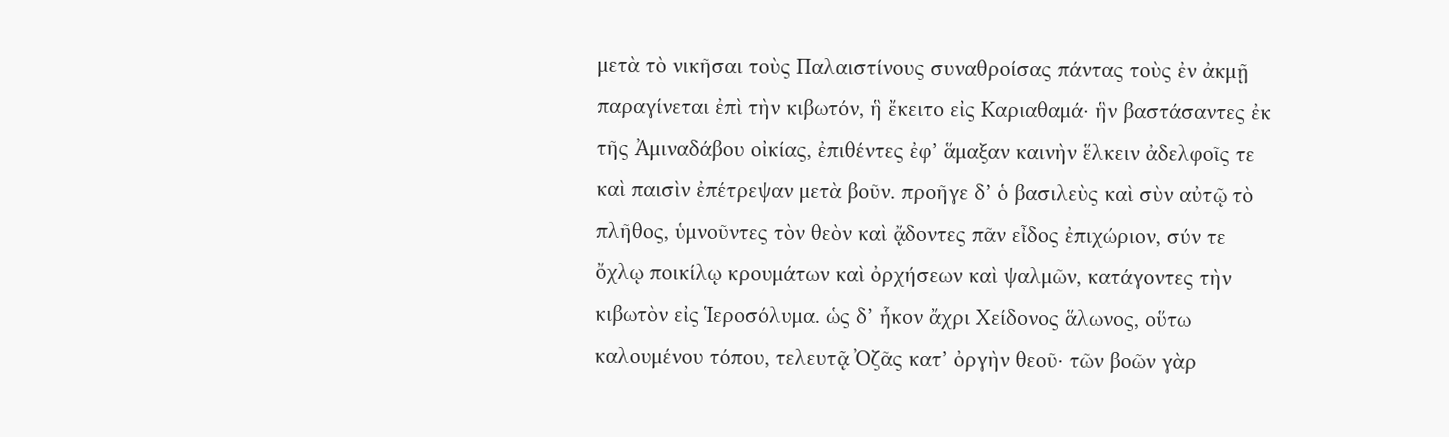μετὰ τὸ νικῆσαι τοὺς Παλαιστίνους συναθροίσας πάντας τοὺς ἐν ἀκμῇ παραγίνεται ἐπὶ τὴν κιβωτόν, ἣ ἔκειτο εἰς Καριαθαμά· ἣν βαστάσαντες ἐκ τῆς Ἀμιναδάβου οἰκίας, ἐπιθέντες ἐφ’ ἅμαξαν καινὴν ἕλκειν ἀδελφοῖς τε καὶ παισὶν ἐπέτρεψαν μετὰ βοῦν. προῆγε δ’ ὁ βασιλεὺς καὶ σὺν αὐτῷ τὸ πλῆθος, ὑμνοῦντες τὸν θεὸν καὶ ᾄδοντες πᾶν εἶδος ἐπιχώριον, σύν τε ὄχλῳ ποικίλῳ κρουμάτων καὶ ὀρχήσεων καὶ ψαλμῶν, κατάγοντες τὴν κιβωτὸν εἰς Ἱεροσόλυμα. ὡς δ’ ἧκον ἄχρι Χείδονος ἅλωνος, οὕτω καλουμένου τόπου, τελευτᾷ Ὀζᾶς κατ’ ὀργὴν θεοῦ· τῶν βοῶν γὰρ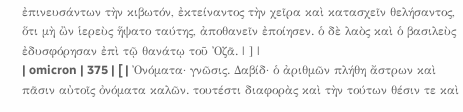ἐπινευσάντων τὴν κιβωτόν, ἐκτείναντος τὴν χεῖρα καὶ κατασχεῖν θελήσαντος, ὅτι μὴ ὢν ἱερεὺς ἥψατο ταύτης, ἀποθανεῖν ἐποίησεν. ὁ δὲ λαὸς καὶ ὁ βασιλεὺς ἐδυσφόρησαν ἐπὶ τῷ θανάτῳ τοῦ Ὀζᾶ. | ] |
| omicron | 375 | [ | Ὀνόματα· γνῶσις. Δαβίδ· ὁ ἀριθμῶν πλήθη ἄστρων καὶ πᾶσιν αὐτοῖς ὀνόματα καλῶν. τουτέστι διαφορὰς καὶ τὴν τούτων θέσιν τε καὶ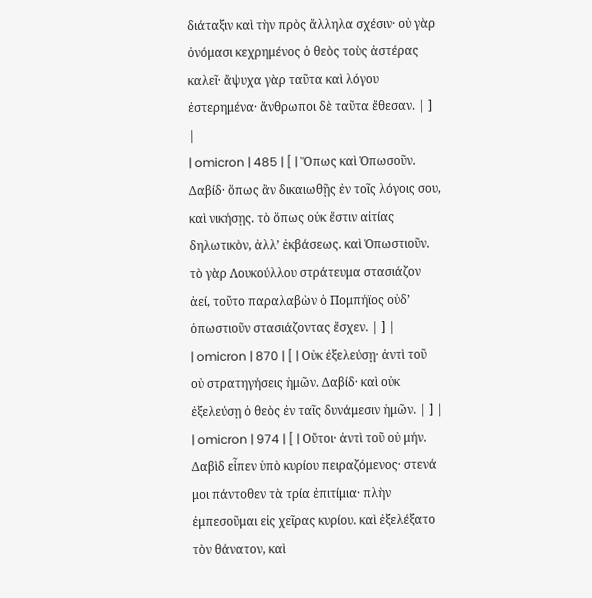διάταξιν καὶ τὴν πρὸς ἄλληλα σχέσιν· οὐ γὰρ ὀνόμασι κεχρημένος ὁ θεὸς τοὺς ἀστέρας καλεῖ· ἄψυχα γὰρ ταῦτα καὶ λόγου ἐστερημένα· ἄνθρωποι δὲ ταῦτα ἔθεσαν. | ] |
| omicron | 485 | [ | Ὅπως καὶ Ὁπωσοῦν. Δαβίδ· ὅπως ἂν δικαιωθῇς ἐν τοῖς λόγοις σου, καὶ νικήσῃς. τὸ ὅπως οὐκ ἔστιν αἰτίας δηλωτικὸν, ἀλλ’ ἐκβάσεως. καὶ Ὁπωστιοῦν. τὸ γὰρ Λουκούλλου στράτευμα στασιάζον ἀεί, τοῦτο παραλαβὼν ὁ Πομπήϊος οὐδ’ ὁπωστιοῦν στασιάζοντας ἔσχεν. | ] |
| omicron | 870 | [ | Οὐκ ἐξελεύσῃ· ἀντὶ τοῦ οὐ στρατηγήσεις ἡμῶν. Δαβίδ· καὶ οὐκ ἐξελεύσῃ ὁ θεὸς ἐν ταῖς δυνάμεσιν ἡμῶν. | ] |
| omicron | 974 | [ | Οὔτοι· ἀντὶ τοῦ οὐ μήν. Δαβὶδ εἶπεν ὑπὸ κυρίου πειραζόμενος· στενά μοι πάντοθεν τὰ τρία ἐπιτίμια· πλὴν ἐμπεσοῦμαι εἰς χεῖρας κυρίου. καὶ ἐξελέξατο τὸν θάνατον, καὶ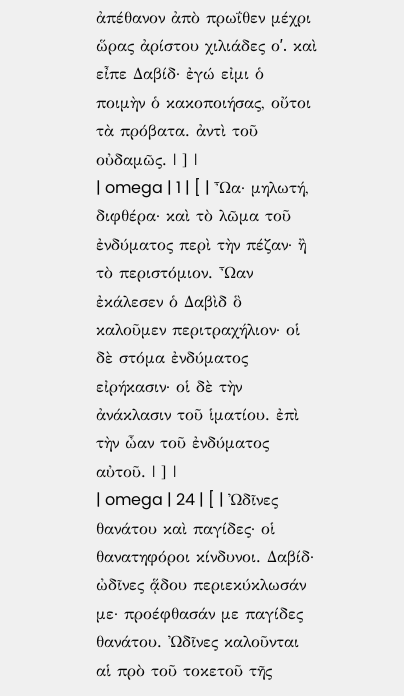ἀπέθανον ἀπὸ πρωΐθεν μέχρι ὥρας ἀρίστου χιλιάδες οʹ. καὶ εἶπε Δαβίδ· ἐγώ εἰμι ὁ ποιμὴν ὁ κακοποιήσας, οὔτοι τὰ πρόβατα. ἀντὶ τοῦ οὐδαμῶς. | ] |
| omega | 1 | [ | Ὦα· μηλωτή, διφθέρα· καὶ τὸ λῶμα τοῦ ἐνδύματος περὶ τὴν πέζαν· ἢ τὸ περιστόμιον. Ὦαν ἐκάλεσεν ὁ Δαβὶδ ὃ καλοῦμεν περιτραχήλιον· οἱ δὲ στόμα ἐνδύματος εἰρήκασιν· οἱ δὲ τὴν ἀνάκλασιν τοῦ ἱματίου. ἐπὶ τὴν ὦαν τοῦ ἐνδύματος αὐτοῦ. | ] |
| omega | 24 | [ | Ὠδῖνες θανάτου καὶ παγίδες· οἱ θανατηφόροι κίνδυνοι. Δαβίδ· ὠδῖνες ᾅδου περιεκύκλωσάν με· προέφθασάν με παγίδες θανάτου. Ὠδῖνες καλοῦνται αἱ πρὸ τοῦ τοκετοῦ τῆς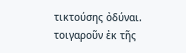τικτούσης ὀδύναι. τοιγαροῦν ἐκ τῆς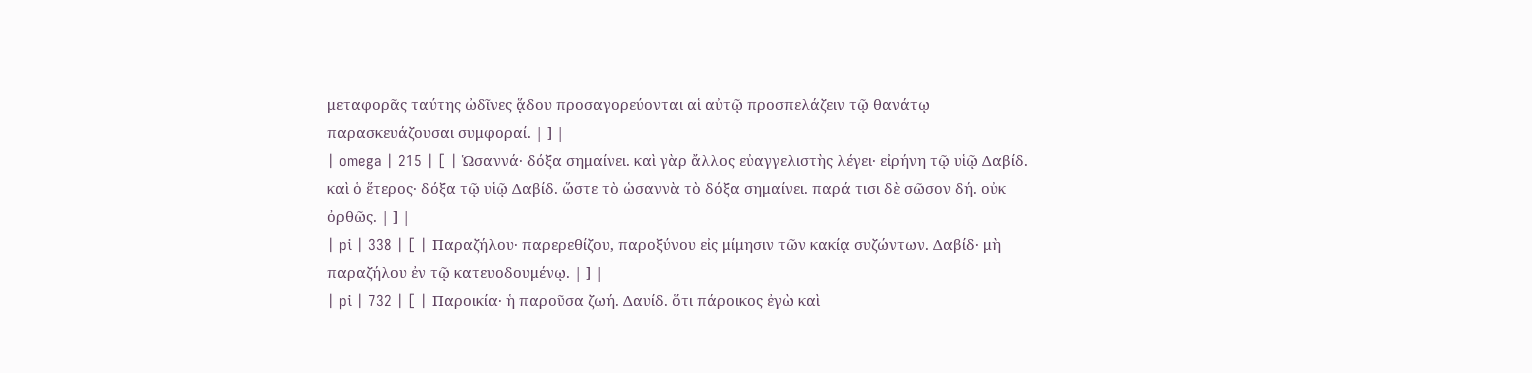μεταφορᾶς ταύτης ὠδῖνες ᾅδου προσαγορεύονται αἱ αὐτῷ προσπελάζειν τῷ θανάτῳ παρασκευάζουσαι συμφοραί. | ] |
| omega | 215 | [ | Ὡσαννά· δόξα σημαίνει. καὶ γὰρ ἄλλος εὐαγγελιστὴς λέγει· εἰρήνη τῷ υἱῷ Δαβίδ. καὶ ὁ ἕτερος· δόξα τῷ υἱῷ Δαβίδ. ὥστε τὸ ὡσαννὰ τὸ δόξα σημαίνει. παρά τισι δὲ σῶσον δή. οὐκ ὀρθῶς. | ] |
| pi | 338 | [ | Παραζήλου· παρερεθίζου, παροξύνου εἰς μίμησιν τῶν κακίᾳ συζώντων. Δαβίδ· μὴ παραζήλου ἐν τῷ κατευοδουμένῳ. | ] |
| pi | 732 | [ | Παροικία· ἡ παροῦσα ζωή. Δαυίδ. ὅτι πάροικος ἐγὼ καὶ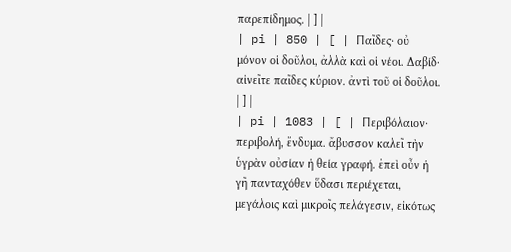παρεπίδημος. | ] |
| pi | 850 | [ | Παῖδες· οὐ μόνον οἱ δοῦλοι, ἀλλὰ καὶ οἱ νέοι. Δαβίδ· αἰνεῖτε παῖδες κύριον. ἀντὶ τοῦ οἱ δοῦλοι. | ] |
| pi | 1083 | [ | Περιβόλαιον· περιβολή, ἔνδυμα. ἄβυσσον καλεῖ τὴν ὑγρὰν οὐσίαν ἡ θεία γραφή. ἐπεὶ οὖν ἡ γῆ πανταχόθεν ὕδασι περιέχεται, μεγάλοις καὶ μικροῖς πελάγεσιν, εἰκότως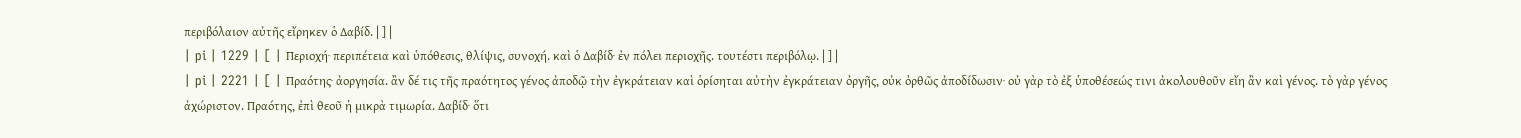περιβόλαιον αὐτῆς εἴρηκεν ὁ Δαβίδ. | ] |
| pi | 1229 | [ | Περιοχή· περιπέτεια καὶ ὑπόθεσις, θλίψις, συνοχή. καὶ ὁ Δαβίδ· ἐν πόλει περιοχῆς. τουτέστι περιβόλῳ. | ] |
| pi | 2221 | [ | Πραότης· ἀοργησία. ἂν δέ τις τῆς πραότητος γένος ἀποδῷ τὴν ἐγκράτειαν καὶ ὁρίσηται αὐτὴν ἐγκράτειαν ὀργῆς, οὐκ ὀρθῶς ἀποδίδωσιν· οὐ γὰρ τὸ ἐξ ὑποθέσεώς τινι ἀκολουθοῦν εἴη ἂν καὶ γένος. τὸ γὰρ γένος ἀχώριστον. Πραότης, ἐπὶ θεοῦ ἡ μικρὰ τιμωρία. Δαβίδ· ὅτι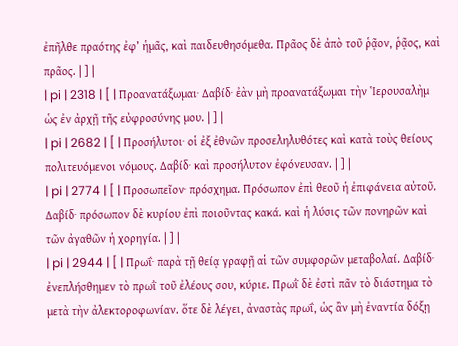ἐπῆλθε πραότης ἐφ’ ἡμᾶς, καὶ παιδευθησόμεθα. Πρᾶος δὲ ἀπὸ τοῦ ῥᾷον, ῥᾷος, καὶ πρᾶος. | ] |
| pi | 2318 | [ | Προανατάξωμαι· Δαβίδ· ἐὰν μὴ προανατάξωμαι τὴν Ἱερουσαλὴμ ὡς ἐν ἀρχῇ τῆς εὐφροσύνης μου. | ] |
| pi | 2682 | [ | Προσήλυτοι· οἱ ἐξ ἐθνῶν προσεληλυθότες καὶ κατὰ τοὺς θείους πολιτευόμενοι νόμους. Δαβίδ· καὶ προσήλυτον ἐφόνευσαν. | ] |
| pi | 2774 | [ | Προσωπεῖον· πρόσχημα. Πρόσωπον ἐπὶ θεοῦ ἡ ἐπιφάνεια αὐτοῦ. Δαβίδ· πρόσωπον δὲ κυρίου ἐπὶ ποιοῦντας κακά. καὶ ἡ λύσις τῶν πονηρῶν καὶ τῶν ἀγαθῶν ἡ χορηγία. | ] |
| pi | 2944 | [ | Πρωΐ· παρὰ τῇ θείᾳ γραφῇ αἱ τῶν συμφορῶν μεταβολαί. Δαβίδ· ἐνεπλήσθημεν τὸ πρωῒ τοῦ ἐλέους σου, κύριε. Πρωῒ δὲ ἐστὶ πᾶν τὸ διάστημα τὸ μετὰ τὴν ἀλεκτοροφωνίαν. ὅτε δὲ λέγει, ἀναστὰς πρωΐ, ὡς ἂν μὴ ἐναντία δόξῃ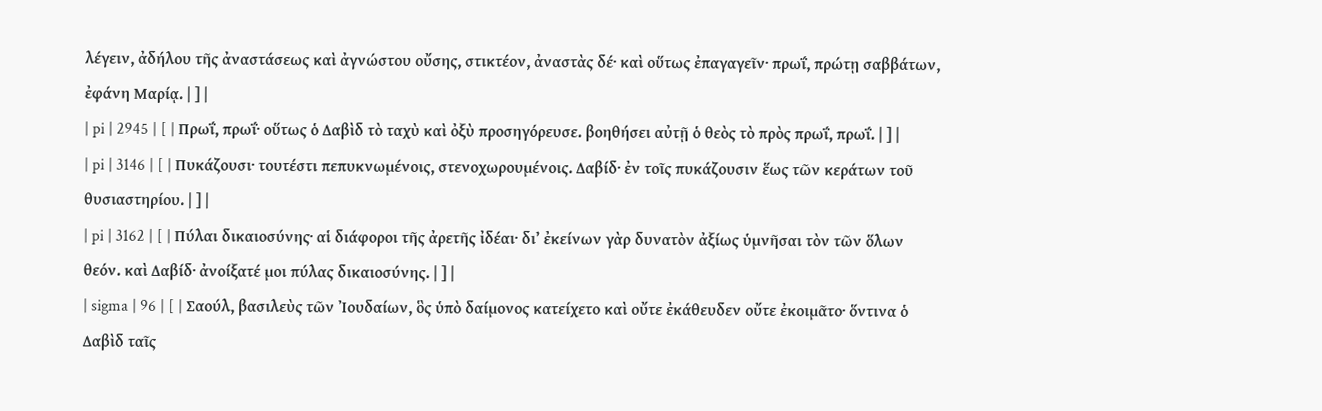λέγειν, ἀδήλου τῆς ἀναστάσεως καὶ ἀγνώστου οὔσης, στικτέον, ἀναστὰς δέ· καὶ οὕτως ἐπαγαγεῖν· πρωΐ, πρώτῃ σαββάτων, ἐφάνη Μαρίᾳ. | ] |
| pi | 2945 | [ | Πρωΐ, πρωΐ· οὕτως ὁ Δαβὶδ τὸ ταχὺ καὶ ὀξὺ προσηγόρευσε. βοηθήσει αὐτῇ ὁ θεὸς τὸ πρὸς πρωΐ, πρωΐ. | ] |
| pi | 3146 | [ | Πυκάζουσι· τουτέστι πεπυκνωμένοις, στενοχωρουμένοις. Δαβίδ· ἐν τοῖς πυκάζουσιν ἕως τῶν κεράτων τοῦ θυσιαστηρίου. | ] |
| pi | 3162 | [ | Πύλαι δικαιοσύνης· αἱ διάφοροι τῆς ἀρετῆς ἰδέαι· δι’ ἐκείνων γὰρ δυνατὸν ἀξίως ὑμνῆσαι τὸν τῶν ὅλων θεόν. καὶ Δαβίδ· ἀνοίξατέ μοι πύλας δικαιοσύνης. | ] |
| sigma | 96 | [ | Σαούλ, βασιλεὺς τῶν Ἰουδαίων, ὃς ὑπὸ δαίμονος κατείχετο καὶ οὔτε ἐκάθευδεν οὔτε ἐκοιμᾶτο· ὅντινα ὁ Δαβὶδ ταῖς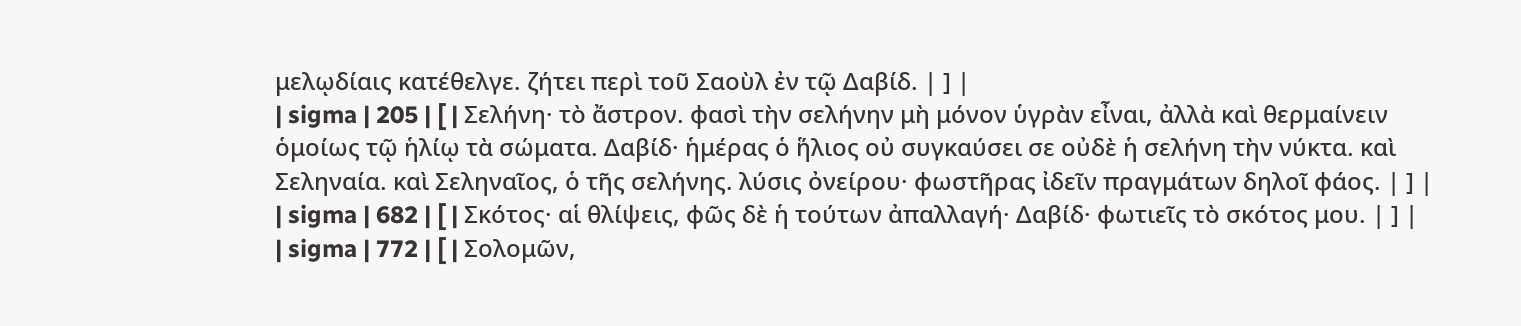μελῳδίαις κατέθελγε. ζήτει περὶ τοῦ Σαοὺλ ἐν τῷ Δαβίδ. | ] |
| sigma | 205 | [ | Σελήνη· τὸ ἄστρον. φασὶ τὴν σελήνην μὴ μόνον ὑγρὰν εἶναι, ἀλλὰ καὶ θερμαίνειν ὁμοίως τῷ ἡλίῳ τὰ σώματα. Δαβίδ· ἡμέρας ὁ ἥλιος οὐ συγκαύσει σε οὐδὲ ἡ σελήνη τὴν νύκτα. καὶ Σεληναία. καὶ Σεληναῖος, ὁ τῆς σελήνης. λύσις ὀνείρου· φωστῆρας ἰδεῖν πραγμάτων δηλοῖ φάος. | ] |
| sigma | 682 | [ | Σκότος· αἱ θλίψεις, φῶς δὲ ἡ τούτων ἀπαλλαγή· Δαβίδ· φωτιεῖς τὸ σκότος μου. | ] |
| sigma | 772 | [ | Σολομῶν,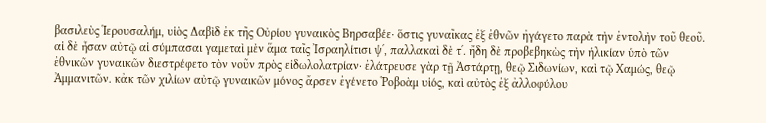βασιλεὺς Ἱερουσαλήμ, υἱὸς Δαβὶδ ἐκ τῆς Οὐρίου γυναικὸς Βηρσαβέε· ὅστις γυναῖκας ἐξ ἐθνῶν ἠγάγετο παρὰ τὴν ἐντολὴν τοῦ θεοῦ. αἱ δὲ ἦσαν αὐτῷ αἱ σύμπασαι γαμεταὶ μὲν ἅμα ταῖς Ἰσραηλίτισι ψʹ, παλλακαὶ δὲ τʹ. ἤδη δὲ προβεβηκὼς τὴν ἡλικίαν ὑπὸ τῶν ἐθνικῶν γυναικῶν διεστρέφετο τὸν νοῦν πρὸς εἰδωλολατρίαν· ἐλάτρευσε γὰρ τῇ Ἀστάρτῃ, θεῷ Σιδωνίων, καὶ τῷ Χαμώς, θεῷ Ἀμμανιτῶν. κἀκ τῶν χιλίων αὐτῷ γυναικῶν μόνος ἄρσεν ἐγένετο Ῥοβοὰμ υἱός, καὶ αὐτὸς ἐξ ἀλλοφύλου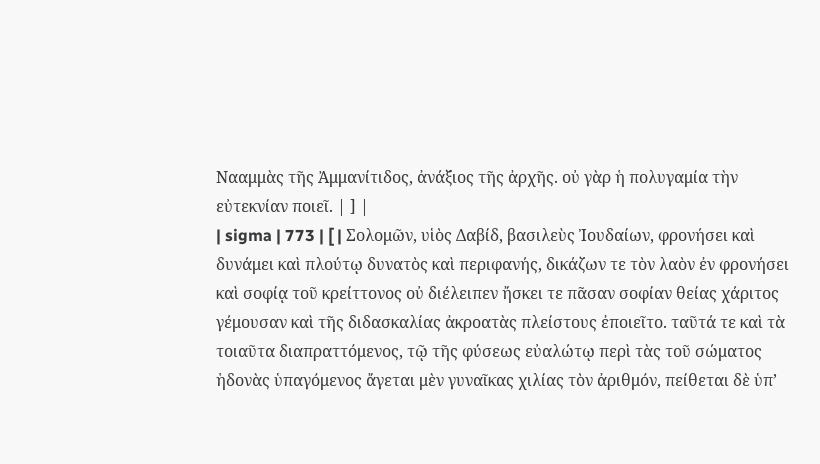Νααμμὰς τῆς Ἀμμανίτιδος, ἀνάξιος τῆς ἀρχῆς. οὐ γὰρ ἡ πολυγαμία τὴν εὐτεκνίαν ποιεῖ. | ] |
| sigma | 773 | [ | Σολομῶν, υἱὸς Δαβίδ, βασιλεὺς Ἰουδαίων, φρονήσει καὶ δυνάμει καὶ πλούτῳ δυνατὸς καὶ περιφανής, δικάζων τε τὸν λαὸν ἐν φρονήσει καὶ σοφίᾳ τοῦ κρείττονος οὐ διέλειπεν ἤσκει τε πᾶσαν σοφίαν θείας χάριτος γέμουσαν καὶ τῆς διδασκαλίας ἀκροατὰς πλείστους ἐποιεῖτο. ταῦτά τε καὶ τὰ τοιαῦτα διαπραττόμενος, τῷ τῆς φύσεως εὐαλώτῳ περὶ τὰς τοῦ σώματος ἡδονὰς ὑπαγόμενος ἄγεται μὲν γυναῖκας χιλίας τὸν ἀριθμόν, πείθεται δὲ ὑπ’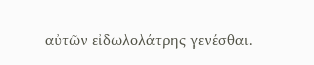αὐτῶν εἰδωλολάτρης γενέσθαι.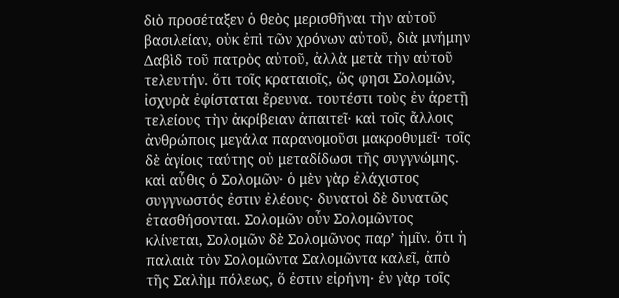διὸ προσέταξεν ὁ θεὸς μερισθῆναι τὴν αὐτοῦ βασιλείαν, οὐκ ἐπὶ τῶν χρόνων αὐτοῦ, διὰ μνήμην Δαβὶδ τοῦ πατρὸς αὐτοῦ, ἀλλὰ μετὰ τὴν αὐτοῦ τελευτήν. ὅτι τοῖς κραταιοῖς, ὥς φησι Σολομῶν, ἰσχυρὰ ἐφίσταται ἔρευνα. τουτέστι τοὺς ἐν ἀρετῇ τελείους τὴν ἀκρίβειαν ἀπαιτεῖ· καὶ τοῖς ἄλλοις ἀνθρώποις μεγάλα παρανομοῦσι μακροθυμεῖ· τοῖς δὲ ἁγίοις ταύτης οὐ μεταδίδωσι τῆς συγγνώμης. καὶ αὖθις ὁ Σολομῶν· ὁ μὲν γὰρ ἐλάχιστος συγγνωστός ἐστιν ἐλέους· δυνατοὶ δὲ δυνατῶς ἐτασθήσονται. Σολομῶν οὖν Σολομῶντος κλίνεται, Σολομῶν δὲ Σολομῶνος παρ’ ἡμῖν. ὅτι ἡ παλαιὰ τὸν Σολομῶντα Σαλομῶντα καλεῖ, ἀπὸ τῆς Σαλὴμ πόλεως, ὅ ἐστιν εἰρήνη· ἐν γὰρ τοῖς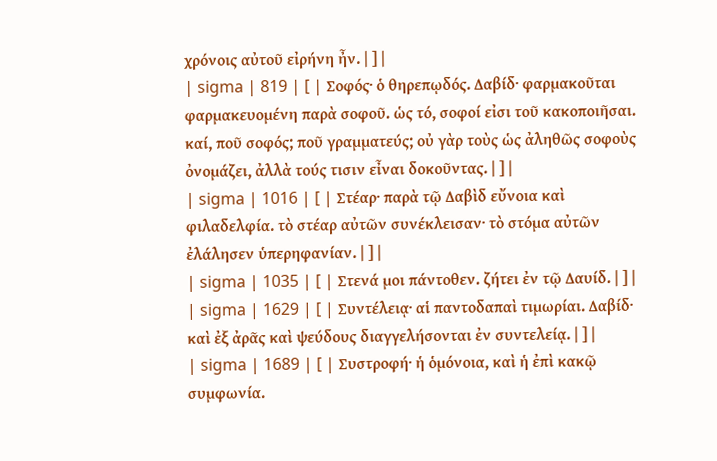χρόνοις αὐτοῦ εἰρήνη ἦν. | ] |
| sigma | 819 | [ | Σοφός· ὁ θηρεπῳδός. Δαβίδ· φαρμακοῦται φαρμακευομένη παρὰ σοφοῦ. ὡς τό, σοφοί εἰσι τοῦ κακοποιῆσαι. καί, ποῦ σοφός; ποῦ γραμματεύς; οὐ γὰρ τοὺς ὡς ἀληθῶς σοφοὺς ὀνομάζει, ἀλλὰ τούς τισιν εἶναι δοκοῦντας. | ] |
| sigma | 1016 | [ | Στέαρ· παρὰ τῷ Δαβὶδ εὔνοια καὶ φιλαδελφία. τὸ στέαρ αὐτῶν συνέκλεισαν· τὸ στόμα αὐτῶν ἐλάλησεν ὑπερηφανίαν. | ] |
| sigma | 1035 | [ | Στενά μοι πάντοθεν. ζήτει ἐν τῷ Δαυίδ. | ] |
| sigma | 1629 | [ | Συντέλειᾳ· αἱ παντοδαπαὶ τιμωρίαι. Δαβίδ· καὶ ἐξ ἀρᾶς καὶ ψεύδους διαγγελήσονται ἐν συντελείᾳ. | ] |
| sigma | 1689 | [ | Συστροφή· ἡ ὁμόνοια, καὶ ἡ ἐπὶ κακῷ συμφωνία.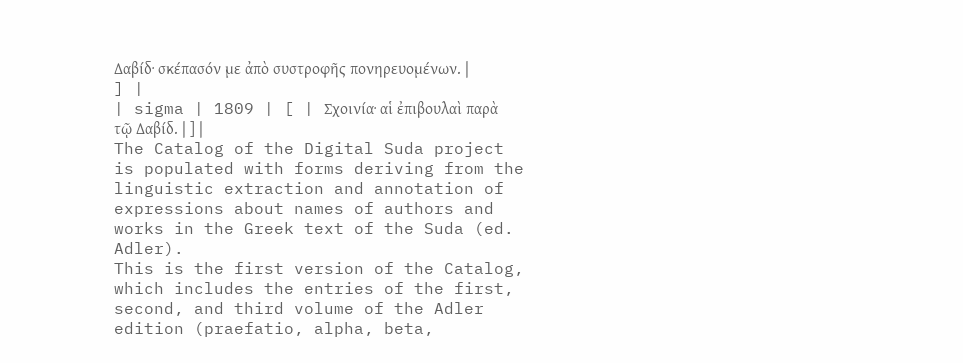Δαβίδ· σκέπασόν με ἀπὸ συστροφῆς πονηρευομένων. | ] |
| sigma | 1809 | [ | Σχοινία· αἱ ἐπιβουλαὶ παρὰ τῷ Δαβίδ. | ] |
The Catalog of the Digital Suda project is populated with forms deriving from the linguistic extraction and annotation of expressions about names of authors and works in the Greek text of the Suda (ed. Adler).
This is the first version of the Catalog, which includes the entries of the first, second, and third volume of the Adler edition (praefatio, alpha, beta,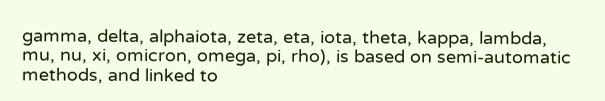gamma, delta, alphaiota, zeta, eta, iota, theta, kappa, lambda, mu, nu, xi, omicron, omega, pi, rho), is based on semi-automatic methods, and linked to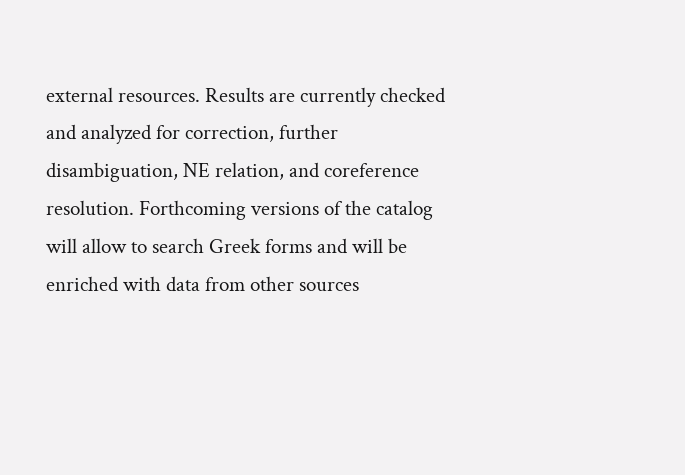external resources. Results are currently checked and analyzed for correction, further disambiguation, NE relation, and coreference resolution. Forthcoming versions of the catalog will allow to search Greek forms and will be enriched with data from other sources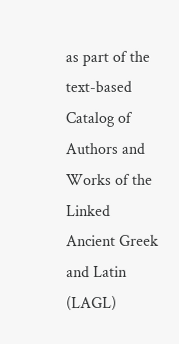as part of the text-based Catalog of Authors and Works of the Linked Ancient Greek and Latin (LAGL)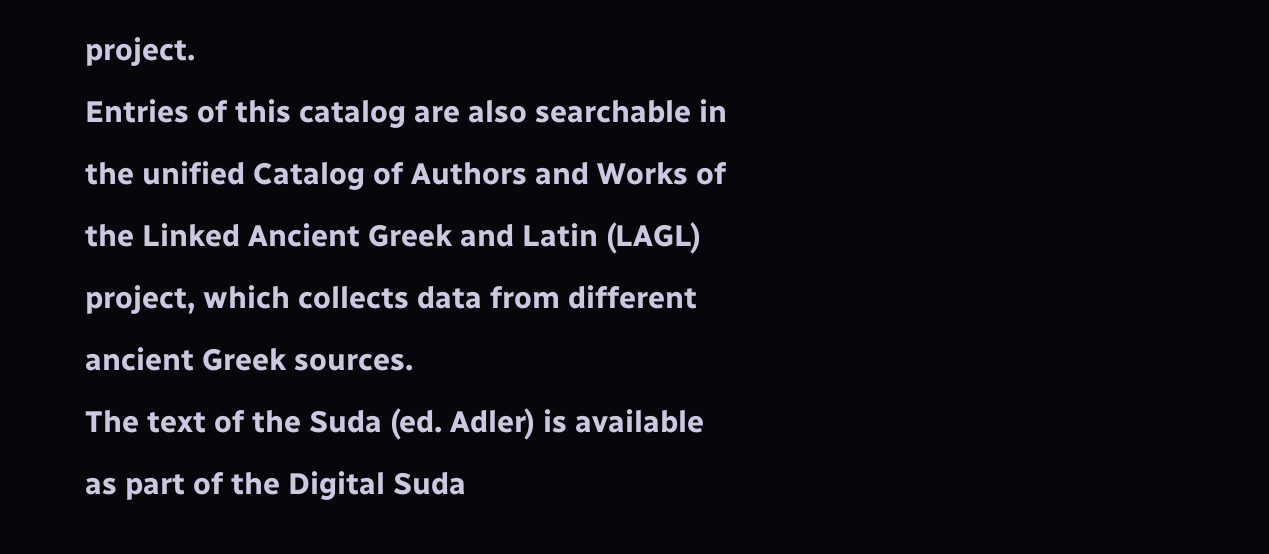project.
Entries of this catalog are also searchable in the unified Catalog of Authors and Works of the Linked Ancient Greek and Latin (LAGL) project, which collects data from different ancient Greek sources.
The text of the Suda (ed. Adler) is available as part of the Digital Suda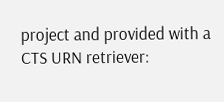project and provided with a CTS URN retriever: